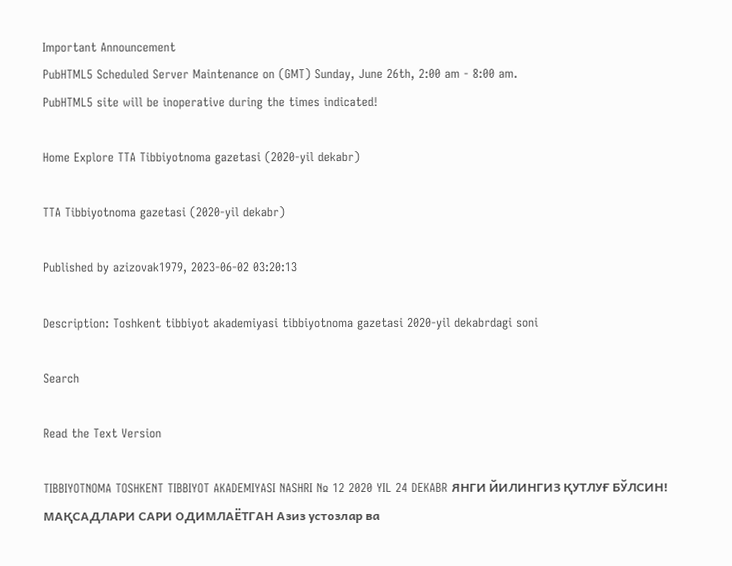Important Announcement
PubHTML5 Scheduled Server Maintenance on (GMT) Sunday, June 26th, 2:00 am - 8:00 am.
PubHTML5 site will be inoperative during the times indicated!

Home Explore TTA Tibbiyotnoma gazetasi (2020-yil dekabr)

TTA Tibbiyotnoma gazetasi (2020-yil dekabr)

Published by azizovak1979, 2023-06-02 03:20:13

Description: Toshkent tibbiyot akademiyasi tibbiyotnoma gazetasi 2020-yil dekabrdagi soni

Search

Read the Text Version

TIBBIYOTNOMA TOSHKENT TIBBIYOT AKADEMIYASI NASHRI № 12 2020 YIL 24 DEKABR ЯНГИ ЙИЛИНГИЗ ҚУТЛУҒ БЎЛСИН! МАҚСАДЛАРИ САРИ ОДИМЛАЁТГАН Азиз устозлар ва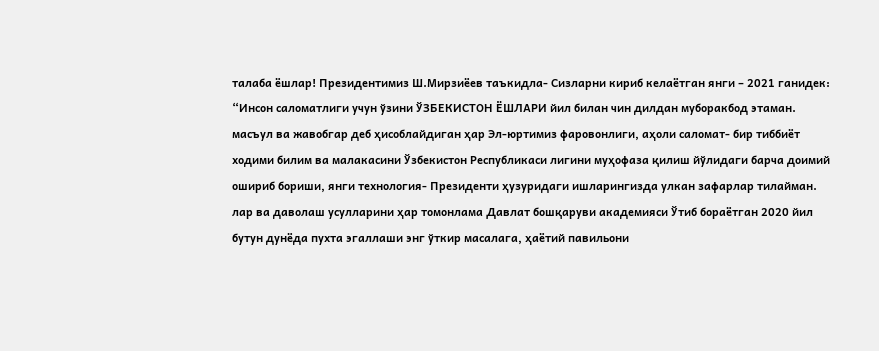талаба ёшлар! Президентимиз Ш.Мирзиёев таъкидла- Сизларни кириб келаётган янги – 2021 ганидек: “Инсон саломатлиги учун ўзини ЎЗБЕКИСТОН ЁШЛАРИ йил билан чин дилдан муборакбод этаман. масъул ва жавобгар деб ҳисоблайдиган ҳар Эл-юртимиз фаровонлиги, аҳоли саломат- бир тиббиёт ходими билим ва малакасини Ўзбекистон Республикаси лигини муҳофаза қилиш йўлидаги барча доимий ошириб бориши, янги технология- Президенти ҳузуридаги ишларингизда улкан зафарлар тилайман. лар ва даволаш усулларини ҳар томонлама Давлат бошқаруви академияси Ўтиб бораётган 2020 йил бутун дунёда пухта эгаллаши энг ўткир масалага, ҳаётий павильони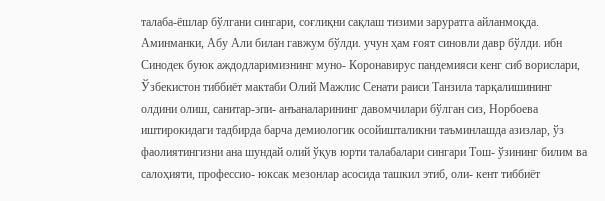талаба-ёшлар бўлгани сингари, соғлиқни сақлаш тизими заруратга айланмоқда. Аминманки, Абу Али билан гавжум бўлди. учун ҳам ғоят синовли давр бўлди. ибн Синодек буюк аждодларимизнинг муно- Коронавирус пандемияси кенг сиб ворислари, Ўзбекистон тиббиёт мактаби Олий Мажлис Сенати раиси Танзила тарқалишининг олдини олиш, санитар-эпи- анъаналарининг давомчилари бўлган сиз, Норбоева иштирокидаги тадбирда барча демиологик осойишталикни таъминлашда азизлар, ўз фаолиятингизни ана шундай олий ўқув юрти талабалари сингари Тош- ўзининг билим ва салоҳияти, профессио- юксак мезонлар асосида ташкил этиб, оли- кент тиббиёт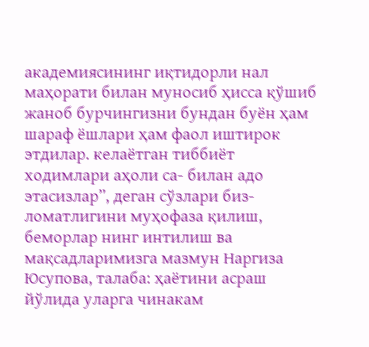академиясининг иқтидорли нал маҳорати билан муносиб ҳисса қўшиб жаноб бурчингизни бундан буён ҳам шараф ёшлари ҳам фаол иштирок этдилар. келаётган тиббиёт ходимлари аҳоли са- билан адо этасизлар”, деган сўзлари биз- ломатлигини муҳофаза қилиш, беморлар нинг интилиш ва мақсадларимизга мазмун Наргиза Юсупова, талаба: ҳаётини асраш йўлида уларга чинакам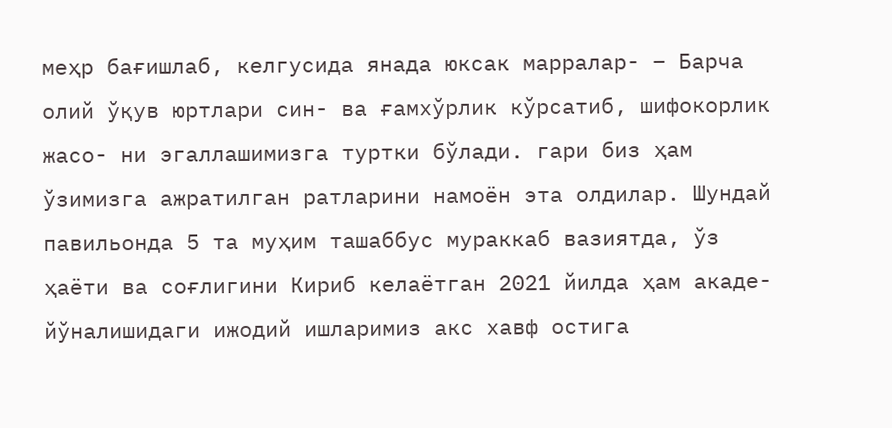меҳр бағишлаб, келгусида янада юксак марралар- – Барча олий ўқув юртлари син- ва ғамхўрлик кўрсатиб, шифокорлик жасо- ни эгаллашимизга туртки бўлади. гари биз ҳам ўзимизга ажратилган ратларини намоён эта олдилар. Шундай павильонда 5 та муҳим ташаббус мураккаб вазиятда, ўз ҳаёти ва соғлигини Кириб келаётган 2021 йилда ҳам акаде- йўналишидаги ижодий ишларимиз акс хавф остига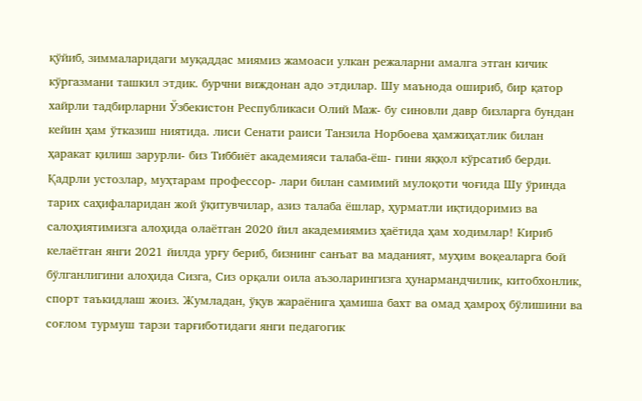қўйиб, зиммаларидаги муқаддас миямиз жамоаси улкан режаларни амалга этган кичик кўргазмани ташкил этдик. бурчни виждонан адо этдилар. Шу маънода ошириб, бир қатор хайрли тадбирларни Ўзбекистон Республикаси Олий Маж- бу синовли давр бизларга бундан кейин ҳам ўтказиш ниятида. лиси Сенати раиси Танзила Норбоева ҳамжиҳатлик билан ҳаракат қилиш зарурли- биз Тиббиёт академияси талаба-ёш- гини яққол кўрсатиб берди. Қадрли устозлар, муҳтарам профессор- лари билан самимий мулоқоти чоғида Шу ўринда тарих саҳифаларидан жой ўқитувчилар, азиз талаба ёшлар, ҳурматли иқтидоримиз ва салоҳиятимизга алоҳида олаётган 2020 йил академиямиз ҳаётида ҳам ходимлар! Кириб келаётган янги 2021 йилда урғу бериб, бизнинг санъат ва маданият, муҳим воқеаларга бой бўлганлигини алоҳида Сизга, Сиз орқали оила аъзоларингизга ҳунармандчилик, китобхонлик, спорт таъкидлаш жоиз. Жумладан, ўқув жараёнига ҳамиша бахт ва омад ҳамроҳ бўлишини ва соғлом турмуш тарзи тарғиботидаги янги педагогик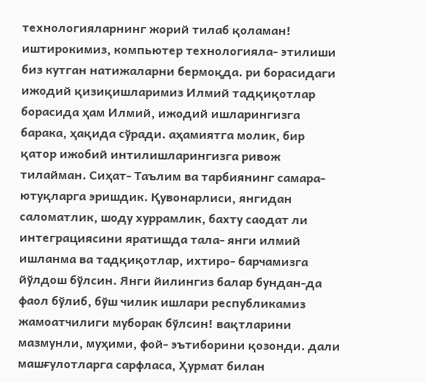технологияларнинг жорий тилаб қоламан! иштирокимиз, компьютер технологияла- этилиши биз кутган натижаларни бермоқда. ри борасидаги ижодий қизиқишларимиз Илмий тадқиқотлар борасида ҳам Илмий, ижодий ишларингизга барака, ҳақида сўради. аҳамиятга молик, бир қатор ижобий интилишларингизга ривож тилайман. Сиҳат- Таълим ва тарбиянинг самара- ютуқларга эришдик. Қувонарлиси, янгидан саломатлик, шоду хуррамлик, бахту саодат ли интеграциясини яратишда тала- янги илмий ишланма ва тадқиқотлар, ихтиро- барчамизга йўлдош бўлсин. Янги йилингиз балар бундан-да фаол бўлиб, бўш чилик ишлари республикамиз жамоатчилиги муборак бўлсин! вақтларини мазмунли, муҳими, фой- эътиборини қозонди. дали машғулотларга сарфласа, Ҳурмат билан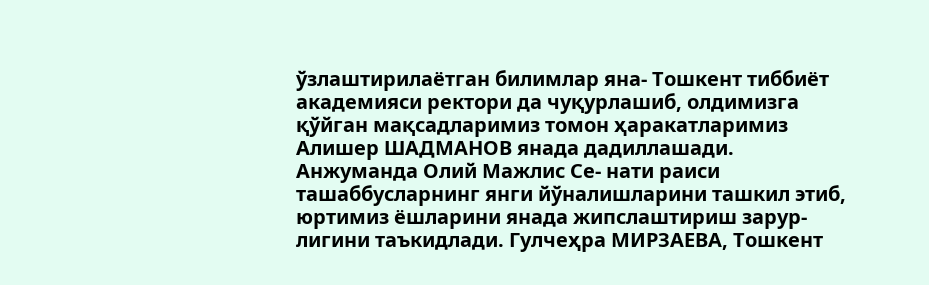ўзлаштирилаётган билимлар яна- Тошкент тиббиёт академияси ректори да чуқурлашиб, олдимизга қўйган мақсадларимиз томон ҳаракатларимиз Алишер ШАДМАНОВ янада дадиллашади. Анжуманда Олий Мажлис Се- нати раиси ташаббусларнинг янги йўналишларини ташкил этиб, юртимиз ёшларини янада жипслаштириш зарур- лигини таъкидлади. Гулчеҳра МИРЗАЕВА, Тошкент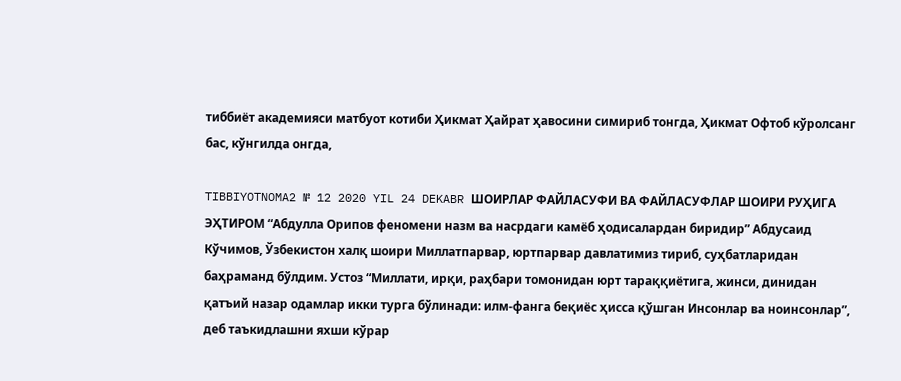тиббиёт академияси матбуот котиби Ҳикмат Ҳайрат ҳавосини симириб тонгда, Ҳикмат Офтоб кўролсанг бас, кўнгилда онгда,

TIBBIYOTNOMA2 № 12 2020 YIL 24 DEKABR ШОИРЛАР ФАЙЛАСУФИ ВА ФАЙЛАСУФЛАР ШОИРИ РУҲИГА ЭҲТИРОМ “Абдулла Орипов феномени назм ва насрдаги камёб ҳодисалардан биридир” Абдусаид Кўчимов, Ўзбекистон халқ шоири Миллатпарвар, юртпарвар давлатимиз тириб, суҳбатларидан баҳраманд бўлдим. Устоз “Миллати, ирқи, раҳбари томонидан юрт тараққиётига, жинси, динидан қатъий назар одамлар икки турга бўлинади: илм-фанга беқиёс ҳисса қўшган Инсонлар ва ноинсонлар”, деб таъкидлашни яхши кўрар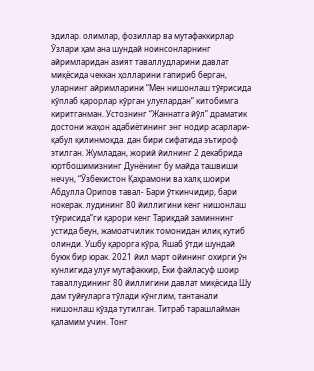эдилар. олимлар, фозиллар ва мутафаккирлар Ўзлари ҳам ана шундай ноинсонларнинг айримларидан азият таваллудларини давлат миқёсида чеккан ҳолларини гапириб берган, уларнинг айримларини “Мен нишонлаш тўғрисида кўплаб қарорлар кўрган улуғлардан” китобимга киритганман. Устознинг “Жаннатга йўл” драматик достони жаҳон адабиётининг энг нодир асарлари- қабул қилинмоқда. дан бири сифатида эътироф этилган. Жумладан, жорий йилнинг 2 декабрида юртбошимизнинг Дунёнинг бу майда ташвиши нечун, “Ўзбекистон Қаҳрамони ва халқ шоири Абдулла Орипов тавал- Бари ўткинчидир, бари нокерак. лудининг 80 йиллигини кенг нишонлаш тўғрисида”ги қарори кенг Тариқдай заминнинг устида беун, жамоатчилик томонидан илиқ кутиб олинди. Ушбу қарорга кўра, Яшаб ўтди шундай буюк бир юрак. 2021 йил март ойининг охирги ўн кунлигида улуғ мутафаккир, Ёки файласуф шоир таваллудининг 80 йиллигини давлат миқёсида Шу дам туйғуларга тўлади кўнглим, тантанали нишонлаш кўзда тутилган. Титраб тарашлайман қаламим учин. Тонг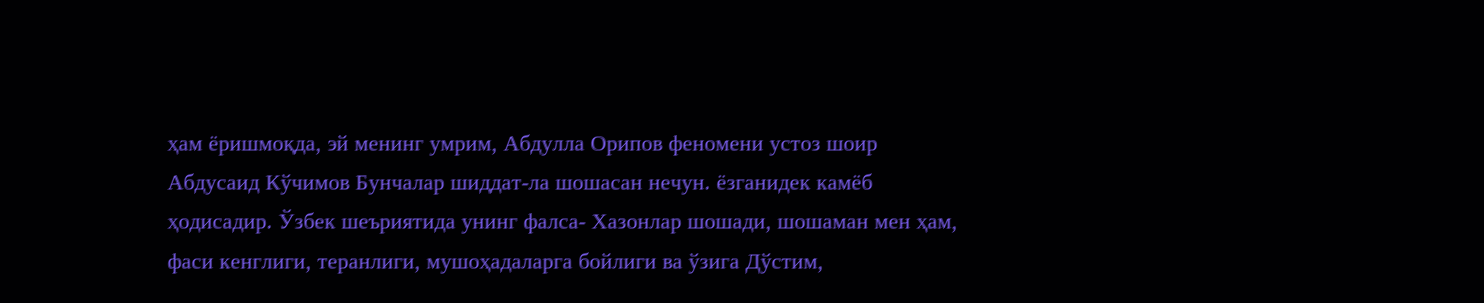ҳам ёришмоқда, эй менинг умрим, Абдулла Орипов феномени устоз шоир Абдусаид Кўчимов Бунчалар шиддат-ла шошасан нечун. ёзганидек камёб ҳодисадир. Ўзбек шеъриятида унинг фалса- Хазонлар шошади, шошаман мен ҳам, фаси кенглиги, теранлиги, мушоҳадаларга бойлиги ва ўзига Дўстим,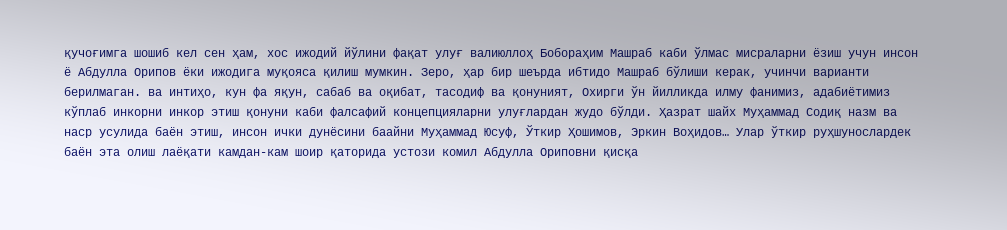қучоғимга шошиб кел сен ҳам, хос ижодий йўлини фақат улуғ валиюллоҳ Бобораҳим Машраб каби ўлмас мисраларни ёзиш учун инсон ё Абдулла Орипов ёки ижодига муқояса қилиш мумкин. Зеро, ҳар бир шеърда ибтидо Машраб бўлиши керак, учинчи варианти берилмаган. ва интиҳо, кун фа яқун, сабаб ва оқибат, тасодиф ва қонуният, Охирги ўн йилликда илму фанимиз, адабиётимиз кўплаб инкорни инкор этиш қонуни каби фалсафий концепцияларни улуғлардан жудо бўлди. Ҳазрат шайх Муҳаммад Содиқ назм ва наср усулида баён этиш, инсон ички дунёсини баайни Муҳаммад Юсуф, Ўткир Ҳошимов, Эркин Воҳидов… Улар ўткир руҳшунослардек баён эта олиш лаёқати камдан-кам шоир қаторида устози комил Абдулла Ориповни қисқа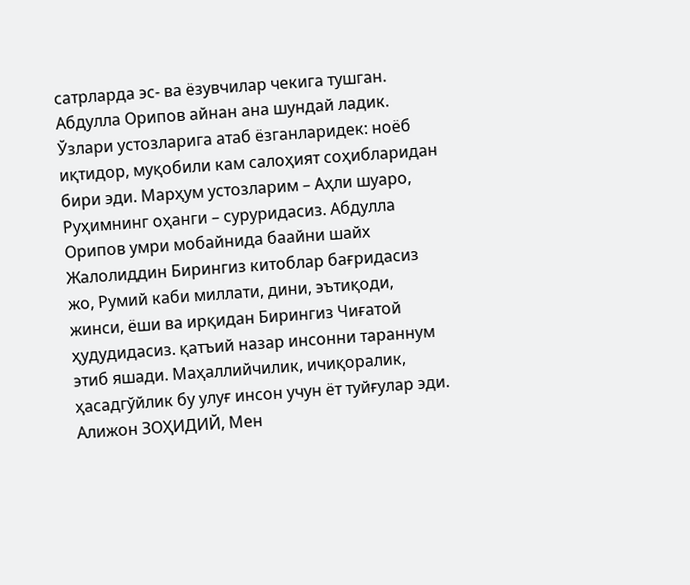сатрларда эс- ва ёзувчилар чекига тушган. Абдулла Орипов айнан ана шундай ладик. Ўзлари устозларига атаб ёзганларидек: ноёб иқтидор, муқобили кам салоҳият соҳибларидан бири эди. Марҳум устозларим – Аҳли шуаро, Руҳимнинг оҳанги – суруридасиз. Абдулла Орипов умри мобайнида баайни шайх Жалолиддин Бирингиз китоблар бағридасиз жо, Румий каби миллати, дини, эътиқоди, жинси, ёши ва ирқидан Бирингиз Чиғатой ҳудудидасиз. қатъий назар инсонни тараннум этиб яшади. Маҳаллийчилик, ичиқоралик, ҳасадгўйлик бу улуғ инсон учун ёт туйғулар эди. Алижон ЗОҲИДИЙ, Мен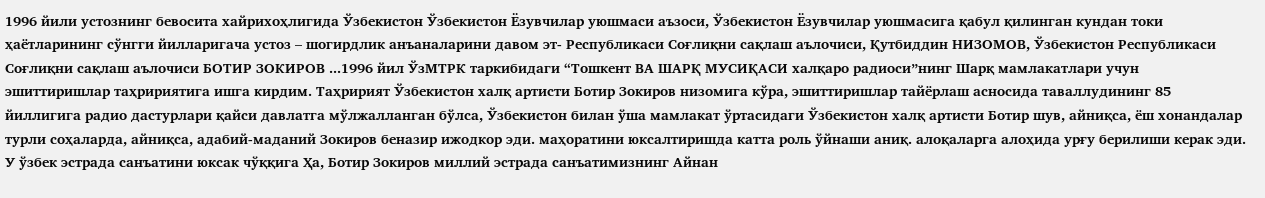1996 йили устознинг бевосита хайрихоҳлигида Ўзбекистон Ўзбекистон Ёзувчилар уюшмаси аъзоси, Ўзбекистон Ёзувчилар уюшмасига қабул қилинган кундан токи ҳаётларининг сўнгги йилларигача устоз – шогирдлик анъаналарини давом эт- Республикаси Соғлиқни сақлаш аълочиси, Қутбиддин НИЗОМОВ, Ўзбекистон Республикаси Соғлиқни сақлаш аълочиси БОТИР ЗОКИРОВ ...1996 йил ЎзМТРК таркибидаги “Тошкент ВА ШАРҚ МУСИҚАСИ халқаро радиоси”нинг Шарқ мамлакатлари учун эшиттиришлар таҳририятига ишга кирдим. Таҳририят Ўзбекистон халқ артисти Ботир Зокиров низомига кўра, эшиттиришлар тайёрлаш асносида таваллудининг 85 йиллигига радио дастурлари қайси давлатга мўлжалланган бўлса, Ўзбекистон билан ўша мамлакат ўртасидаги Ўзбекистон халқ артисти Ботир шув, айниқса, ёш хонандалар турли соҳаларда, айниқса, адабий-маданий Зокиров беназир ижодкор эди. маҳоратини юксалтиришда катта роль ўйнаши аниқ. алоқаларга алоҳида урғу берилиши керак эди. У ўзбек эстрада санъатини юксак чўққига Ҳа, Ботир Зокиров миллий эстрада санъатимизнинг Айнан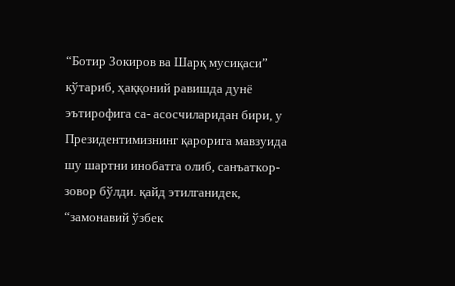“Ботир Зокиров ва Шарқ мусиқаси” кўтариб, ҳаққоний равишда дунё эътирофига са- асосчиларидан бири, у Президентимизнинг қарорига мавзуида шу шартни инобатга олиб, санъаткор- зовор бўлди. қайд этилганидек, “замонавий ўзбек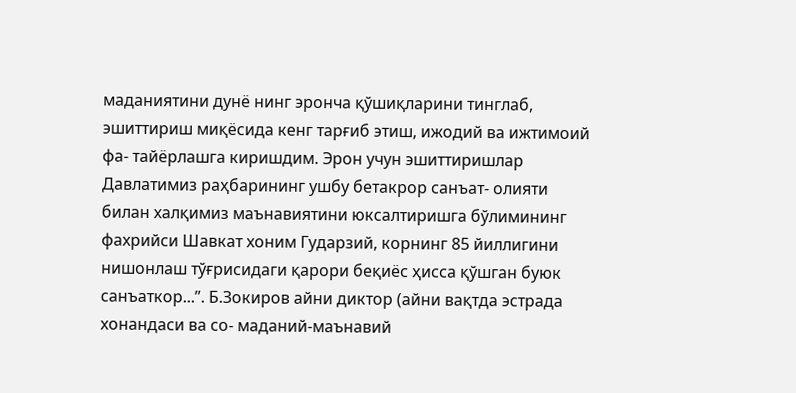маданиятини дунё нинг эронча қўшиқларини тинглаб, эшиттириш миқёсида кенг тарғиб этиш, ижодий ва ижтимоий фа- тайёрлашга киришдим. Эрон учун эшиттиришлар Давлатимиз раҳбарининг ушбу бетакрор санъат- олияти билан халқимиз маънавиятини юксалтиришга бўлимининг фахрийси Шавкат хоним Гударзий, корнинг 85 йиллигини нишонлаш тўғрисидаги қарори беқиёс ҳисса қўшган буюк санъаткор...”. Б.Зокиров айни диктор (айни вақтда эстрада хонандаси ва со- маданий-маънавий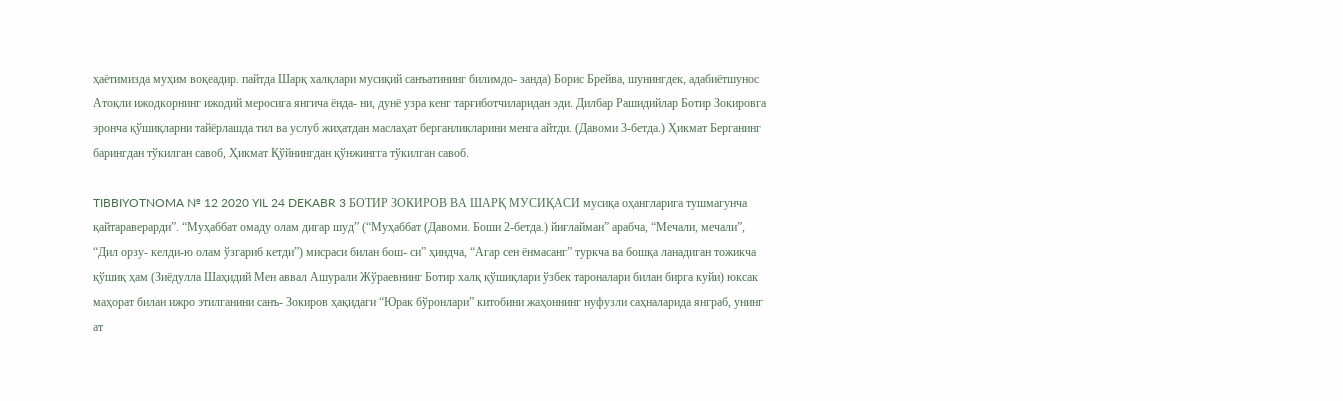ҳаётимизда муҳим воқеадир. пайтда Шарқ халқлари мусиқий санъатининг билимдо- занда) Борис Брейва, шунингдек, адабиётшунос Атоқли ижодкорнинг ижодий меросига янгича ёнда- ни, дунё узра кенг тарғиботчиларидан эди. Дилбар Рашидийлар Ботир Зокировга эронча қўшиқларни тайёрлашда тил ва услуб жиҳатдан маслаҳат берганликларини менга айтди. (Давоми 3-бетда.) Ҳикмат Берганинг барингдан тўкилган савоб, Ҳикмат Қўйнингдан қўнжингга тўкилган савоб.

TIBBIYOTNOMA № 12 2020 YIL 24 DEKABR 3 БОТИР ЗОКИРОВ ВА ШАРҚ МУСИҚАСИ мусиқа оҳангларига тушмагунча қайтараверарди”. “Муҳаббат омаду олам дигар шуд” (“Муҳаббат (Давоми. Боши 2-бетда.) йиғлайман” арабча, “Мечали, мечали”, “Дил орзу- келди-ю олам ўзгариб кетди”) мисраси билан бош- си” ҳиндча, “Агар сен ёнмасанг” туркча ва бошқа ланадиган тожикча қўшиқ ҳам (Зиёдулла Шаҳидий Мен аввал Ашурали Жўраевнинг Ботир халқ қўшиқлари ўзбек тароналари билан бирга куйи) юксак маҳорат билан ижро этилганини санъ- Зокиров ҳақидаги “Юрак бўронлари” китобини жаҳоннинг нуфузли саҳналарида янграб, унинг ат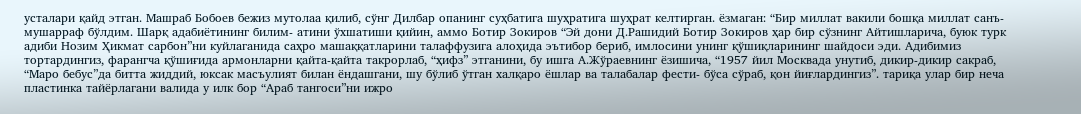усталари қайд этган. Машраб Бобоев бежиз мутолаа қилиб, сўнг Дилбар опанинг суҳбатига шуҳратига шуҳрат келтирган. ёзмаган: “Бир миллат вакили бошқа миллат санъ- мушарраф бўлдим. Шарқ адабиётининг билим- атини ўхшатиши қийин, аммо Ботир Зокиров “Эй дони Д.Рашидий Ботир Зокиров ҳар бир сўзнинг Айтишларича, буюк турк адиби Нозим Ҳикмат сарбон”ни куйлаганида саҳро машаққатларини талаффузига алоҳида эътибор бериб, имлосини унинг қўшиқларининг шайдоси эди. Адибимиз тортардингиз, фарангча қўшиғида армонларни қайта-қайта такрорлаб, “ҳифз” этганини, бу ишга А.Жўраевнинг ёзишича, “1957 йил Москвада унутиб, дикир-дикир сакраб, “Маро бебус”да битта жиддий, юксак масъулият билан ёндашгани, шу бўлиб ўтган халқаро ёшлар ва талабалар фести- бўса сўраб, қон йиғлардингиз”. тариқа улар бир неча пластинка тайёрлагани валида у илк бор “Араб тангоси”ни ижро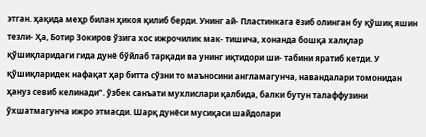этган. ҳақида меҳр билан ҳикоя қилиб берди. Унинг ай- Пластинкага ёзиб олинган бу қўшиқ яшин тезли- Ҳа, Ботир Зокиров ўзига хос ижрочилик мак- тишича, хонанда бошқа халқлар қўшиқларидаги гида дунё бўйлаб тарқади ва унинг иқтидори ши- табини яратиб кетди. У қўшиқларидек нафақат ҳар битта сўзни то маъносини англамагунча, навандалари томонидан ҳануз севиб келинади”. ўзбек санъати мухлислари қалбида, балки бутун талаффузини ўхшатмагунча ижро этмасди. Шарқ дунёси мусиқаси шайдолари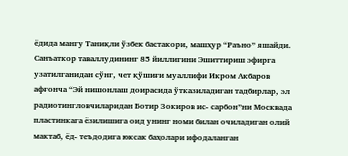ёдида мангу Таниқли ўзбек бастакори, машҳур “Раъно” яшайди. Санъаткор таваллудининг 85 йиллигини Эшиттириш эфирга узатилганидан сўнг, чет қўшиғи муаллифи Икром Акбаров афғонча “Эй нишонлаш доирасида ўтказиладиган тадбирлар, эл радиотингловчиларидан Ботир Зокиров ис- сарбон”ни Москвада пластинкага ёзилишига оид унинг номи билан очиладиган олий мактаб, ёд- теъдодига юксак баҳолари ифодаланган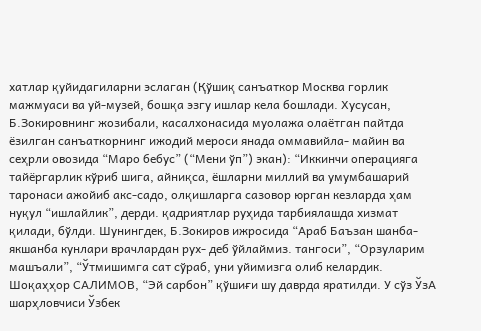хатлар қуйидагиларни эслаган (Қўшиқ санъаткор Москва горлик мажмуаси ва уй-музей, бошқа эзгу ишлар кела бошлади. Хусусан, Б.Зокировнинг жозибали, касалхонасида муолажа олаётган пайтда ёзилган санъаткорнинг ижодий мероси янада оммавийла- майин ва сеҳрли овозида “Маро бебус” (“Мени ўп”) экан): “Иккинчи операцияга тайёргарлик кўриб шига, айниқса, ёшларни миллий ва умумбашарий таронаси ажойиб акс-садо, олқишларга сазовор юрган кезларда ҳам нуқул “ишлайлик”, дерди. қадриятлар руҳида тарбиялашда хизмат қилади, бўлди. Шунингдек, Б.Зокиров ижросида “Араб Баъзан шанба-якшанба кунлари врачлардан рух- деб ўйлаймиз. тангоси”, “Орзуларим машъали”, “Ўтмишимга сат сўраб, уни уйимизга олиб келардик. Шоқаҳҳор САЛИМОВ, “Эй сарбон” қўшиғи шу даврда яратилди. У сўз ЎзА шарҳловчиси Ўзбек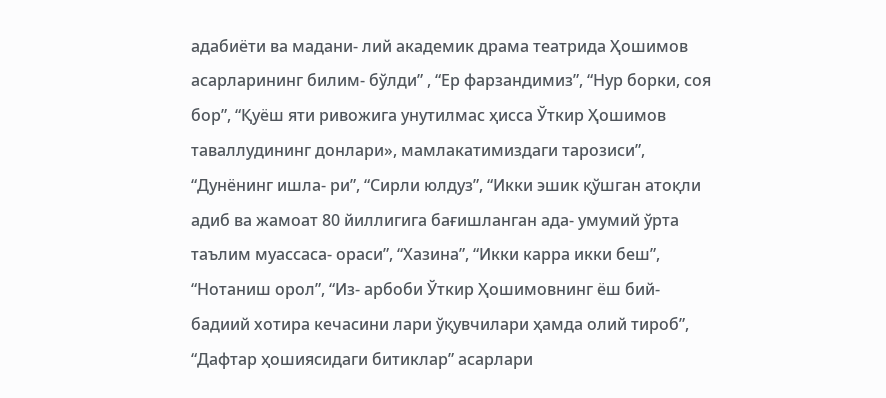адабиёти ва мадани- лий академик драма театрида Ҳошимов асарларининг билим- бўлди” , “Ер фарзандимиз”, “Нур борки, соя бор”, “Қуёш яти ривожига унутилмас ҳисса Ўткир Ҳошимов таваллудининг донлари», мамлакатимиздаги тарозиси”, “Дунёнинг ишла- ри”, “Сирли юлдуз”, “Икки эшик қўшган атоқли адиб ва жамоат 80 йиллигига бағишланган ада- умумий ўрта таълим муассаса- ораси”, “Хазина”, “Икки карра икки беш”, “Нотаниш орол”, “Из- арбоби Ўткир Ҳошимовнинг ёш бий-бадиий хотира кечасини лари ўқувчилари ҳамда олий тироб”, “Дафтар ҳошиясидаги битиклар” асарлари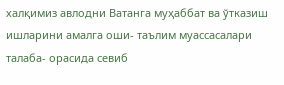халқимиз авлодни Ватанга муҳаббат ва ўтказиш ишларини амалга оши- таълим муассасалари талаба- орасида севиб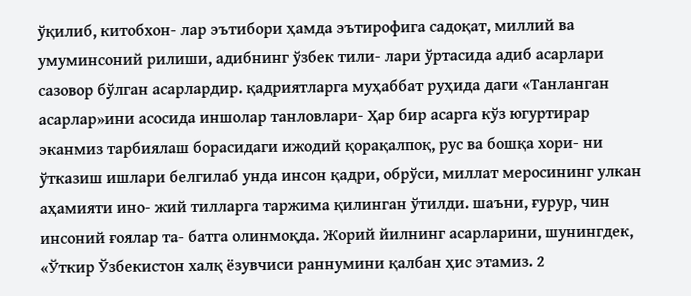ўқилиб, китобхон- лар эътибори ҳамда эътирофига садоқат, миллий ва умуминсоний рилиши, адибнинг ўзбек тили- лари ўртасида адиб асарлари сазовор бўлган асарлардир. қадриятларга муҳаббат руҳида даги «Танланган асарлар»ини асосида иншолар танловлари- Ҳар бир асарга кўз югуртирар эканмиз тарбиялаш борасидаги ижодий қорақалпоқ, рус ва бошқа хори- ни ўтказиш ишлари белгилаб унда инсон қадри, обрўси, миллат меросининг улкан аҳамияти ино- жий тилларга таржима қилинган ўтилди. шаъни, ғурур, чин инсоний ғоялар та- батга олинмоқда. Жорий йилнинг асарларини, шунингдек, «Ўткир Ўзбекистон халқ ёзувчиси раннумини қалбан ҳис этамиз. 2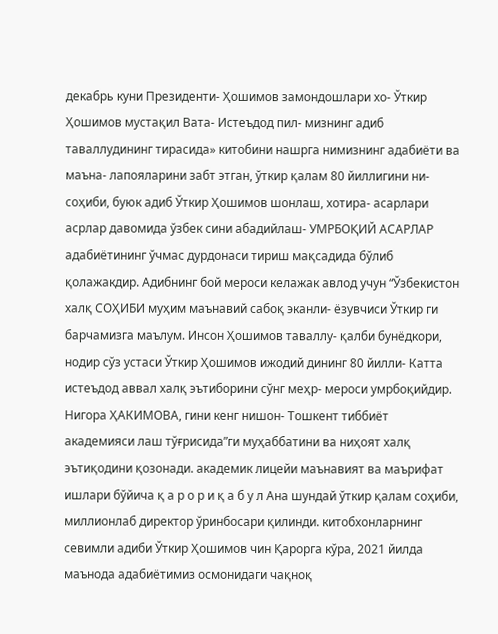декабрь куни Президенти- Ҳошимов замондошлари хо- Ўткир Ҳошимов мустақил Вата- Истеъдод пил- мизнинг адиб таваллудининг тирасида» китобини нашрга нимизнинг адабиёти ва маъна- лапояларини забт этган, ўткир қалам 80 йиллигини ни- соҳиби, буюк адиб Ўткир Ҳошимов шонлаш, хотира- асарлари асрлар давомида ўзбек сини абадийлаш- УМРБОҚИЙ АСАРЛАР адабиётининг ўчмас дурдонаси тириш мақсадида бўлиб қолажакдир. Адибнинг бой мероси келажак авлод учун “Ўзбекистон халқ СОҲИБИ муҳим маънавий сабоқ эканли- ёзувчиси Ўткир ги барчамизга маълум. Инсон Ҳошимов таваллу- қалби бунёдкори, нодир сўз устаси Ўткир Ҳошимов ижодий дининг 80 йилли- Катта истеъдод аввал халқ эътиборини сўнг меҳр- мероси умрбоқийдир. Нигора ҲАКИМОВА, гини кенг нишон- Тошкент тиббиёт академияси лаш тўғрисида”ги муҳаббатини ва ниҳоят халқ эътиқодини қозонади. академик лицейи маънавият ва маърифат ишлари бўйича қ а р о р и қ а б у л Ана шундай ўткир қалам соҳиби, миллионлаб директор ўринбосари қилинди. китобхонларнинг севимли адиби Ўткир Ҳошимов чин Қарорга кўра, 2021 йилда маънода адабиётимиз осмонидаги чақноқ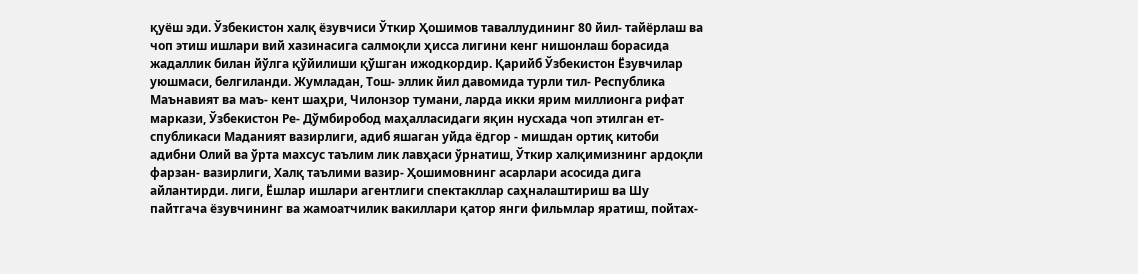қуёш эди. Ўзбекистон халқ ёзувчиси Ўткир Ҳошимов таваллудининг 80 йил- тайёрлаш ва чоп этиш ишлари вий хазинасига салмоқли ҳисса лигини кенг нишонлаш борасида жадаллик билан йўлга қўйилиши қўшган ижодкордир. Қарийб Ўзбекистон Ёзувчилар уюшмаси, белгиланди. Жумладан, Тош- эллик йил давомида турли тил- Республика Маънавият ва маъ- кент шаҳри, Чилонзор тумани, ларда икки ярим миллионга рифат маркази, Ўзбекистон Ре- Дўмбиробод маҳалласидаги яқин нусхада чоп этилган ет- спубликаси Маданият вазирлиги, адиб яшаган уйда ёдгор - мишдан ортиқ китоби адибни Олий ва ўрта махсус таълим лик лавҳаси ўрнатиш, Ўткир халқимизнинг ардоқли фарзан- вазирлиги, Халқ таълими вазир- Ҳошимовнинг асарлари асосида дига айлантирди. лиги, Ёшлар ишлари агентлиги спектакллар саҳналаштириш ва Шу пайтгача ёзувчининг ва жамоатчилик вакиллари қатор янги фильмлар яратиш, пойтах-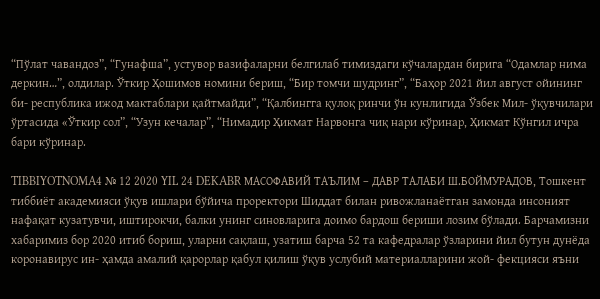“Пўлат чавандоз”, “Гунафша”, устувор вазифаларни белгилаб тимиздаги кўчалардан бирига “Одамлар нима деркин…”, олдилар. Ўткир Ҳошимов номини бериш, “Бир томчи шудринг”, “Баҳор 2021 йил август ойининг би- республика ижод мактаблари қайтмайди”, “Қалбингга қулоқ ринчи ўн кунлигида Ўзбек Мил- ўқувчилари ўртасида «Ўткир сол”, “Узун кечалар”, “Нимадир Ҳикмат Нарвонга чиқ нари кўринар, Ҳикмат Кўнгил ичра бари кўринар.

TIBBIYOTNOMA4 № 12 2020 YIL 24 DEKABR МАСОФАВИЙ ТАЪЛИМ – ДАВР ТАЛАБИ Ш.БОЙМУРАДОВ, Тошкент тиббиёт академияси ўқув ишлари бўйича проректори Шиддат билан ривожланаётган замонда инсоният нафақат кузатувчи, иштирокчи, балки унинг синовларига доимо бардош бериши лозим бўлади. Барчамизни хабаримиз бор 2020 итиб бориш, уларни сақлаш, узатиш барча 52 та кафедралар ўзларини йил бутун дунёда коронавирус ин- ҳамда амалий қарорлар қабул қилиш ўқув услубий материалларини жой- фекцияси яъни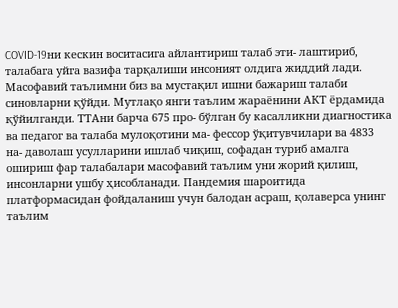COVID-19ни кескин воситасига айлантириш талаб эти- лаштириб, талабага уйга вазифа тарқалиши инсоният олдига жиддий лади. Масофавий таълимни биз ва мустақил ишни бажариш талаби синовларни қўйди. Мутлақо янги таълим жараёнини АКТ ёрдамида қўйилганди. ТТАни барча 675 про- бўлган бу касалликни диагностика ва педагог ва талаба мулоқотини ма- фессор ўқитувчилари ва 4833 на- даволаш усулларини ишлаб чиқиш, софадан туриб амалга ошириш фар талабалари масофавий таълим уни жорий қилиш, инсонларни ушбу ҳисобланади. Пандемия шароитида платформасидан фойдаланиш учун балодан асраш, қолаверса унинг таълим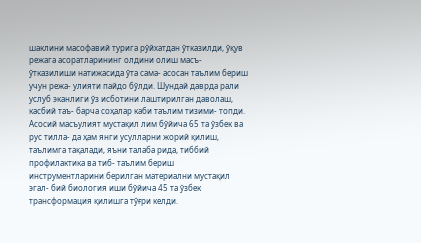шаклини масофавий турига рўйхатдан ўтказилди, ўқув режага асоратларининг олдини олиш масъ- ўтказилиши натижасида ўта сама- асосан таълим бериш учун режа- улияти пайдо бўлди. Шундай даврда рали услуб эканлиги ўз исботини лаштирилган даволаш, касбий таъ- барча соҳалар каби таълим тизими- топди. Асосий масъулият мустақил лим бўйича 65 та ўзбек ва рус тилла- да ҳам янги усулларни жорий қилиш, таълимга тақалади, яъни талаба рида, тиббий профилактика ва тиб- таълим бериш инструментларини берилган материални мустақил эгал- бий биология иши бўйича 45 та ўзбек трансформация қилишга тўғри келди.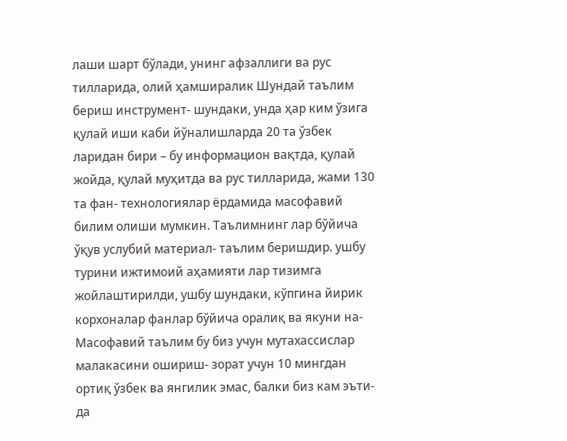лаши шарт бўлади, унинг афзаллиги ва рус тилларида, олий ҳамширалик Шундай таълим бериш инструмент- шундаки, унда ҳар ким ўзига қулай иши каби йўналишларда 20 та ўзбек ларидан бири – бу информацион вақтда, қулай жойда, қулай муҳитда ва рус тилларида, жами 130 та фан- технологиялар ёрдамида масофавий билим олиши мумкин. Таълимнинг лар бўйича ўқув услубий материал- таълим беришдир. ушбу турини ижтимоий аҳамияти лар тизимга жойлаштирилди, ушбу шундаки, кўпгина йирик корхоналар фанлар бўйича оралиқ ва якуни на- Масофавий таълим бу биз учун мутахассислар малакасини ошириш- зорат учун 10 мингдан ортиқ ўзбек ва янгилик эмас, балки биз кам эъти- да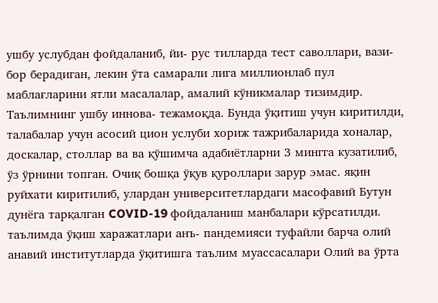ушбу услубдан фойдаланиб, йи- рус тилларда тест саволлари, вази- бор берадиган, лекин ўта самарали лига миллионлаб пул маблағларини ятли масалалар, амалий кўникмалар тизимдир. Таълимнинг ушбу иннова- тежамоқда. Бунда ўқитиш учун киритилди, талабалар учун асосий цион услуби хориж тажрибаларида хоналар, доскалар, столлар ва ва қўшимча адабиётларни 3 мингга кузатилиб, ўз ўрнини топган. Очиқ бошқа ўқув қуроллари зарур эмас. яқин руйхати киритилиб, улардан университетлардаги масофавий Бутун дунёга тарқалган COVID-19 фойдаланиш манбалари кўрсатилди. таълимда ўқиш харажатлари анъ- пандемияси туфайли барча олий анавий институтларда ўқитишга таълим муассасалари Олий ва ўрта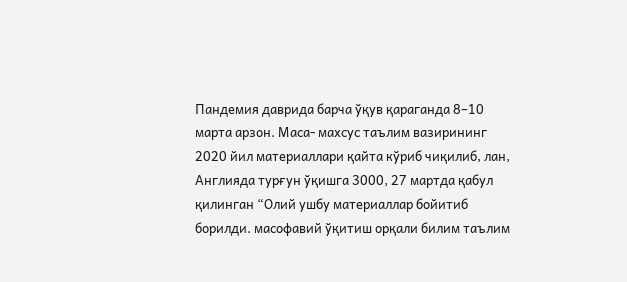Пандемия даврида барча ўқув қараганда 8–10 марта арзон. Маса- махсус таълим вазирининг 2020 йил материаллари қайта кўриб чиқилиб, лан, Англияда турғун ўқишга 3000, 27 мартда қабул қилинган “Олий ушбу материаллар бойитиб борилди. масофавий ўқитиш орқали билим таълим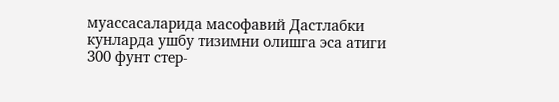муассасаларида масофавий Дастлабки кунларда ушбу тизимни олишга эса атиги 300 фунт стер-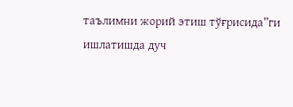таълимни жорий этиш тўғрисида”ги ишлатишда дуч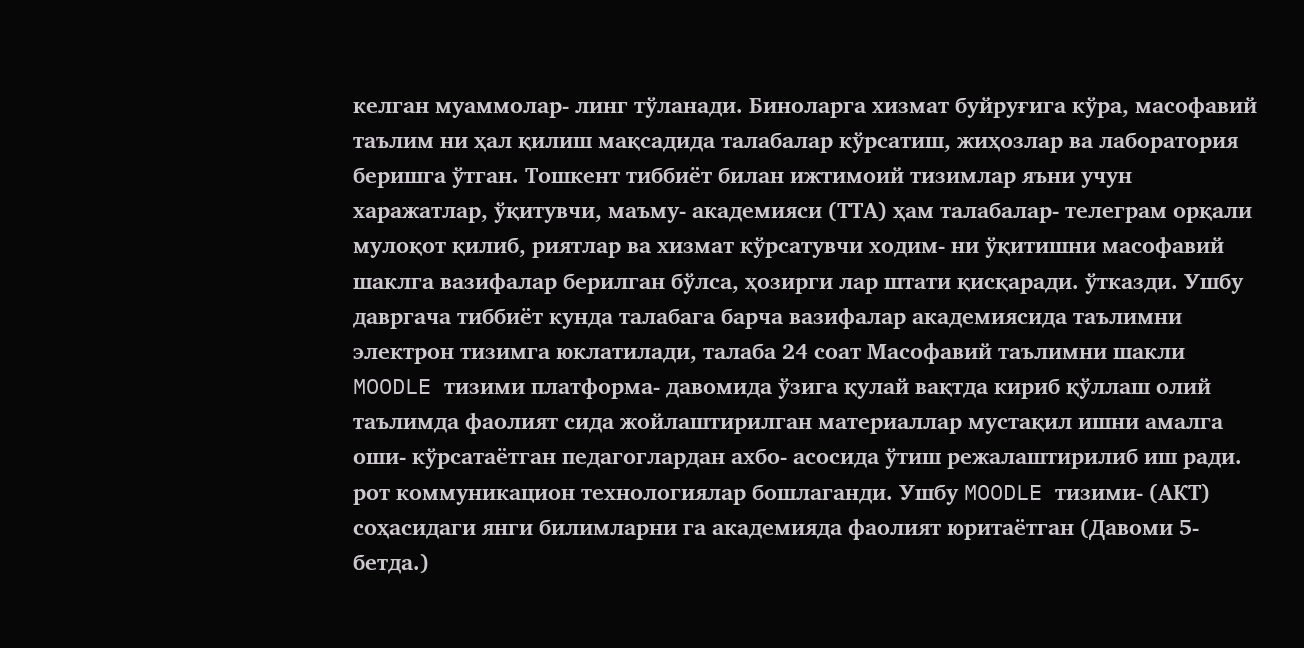келган муаммолар- линг тўланади. Биноларга хизмат буйруғига кўра, масофавий таълим ни ҳал қилиш мақсадида талабалар кўрсатиш, жиҳозлар ва лаборатория беришга ўтган. Тошкент тиббиёт билан ижтимоий тизимлар яъни учун харажатлар, ўқитувчи, маъму- академияси (ТТА) ҳам талабалар- телеграм орқали мулоқот қилиб, риятлар ва хизмат кўрсатувчи ходим- ни ўқитишни масофавий шаклга вазифалар берилган бўлса, ҳозирги лар штати қисқаради. ўтказди. Ушбу давргача тиббиёт кунда талабага барча вазифалар академиясида таълимни электрон тизимга юклатилади, талаба 24 соат Масофавий таълимни шакли MOODLE тизими платформа- давомида ўзига қулай вақтда кириб қўллаш олий таълимда фаолият сида жойлаштирилган материаллар мустақил ишни амалга оши- кўрсатаётган педагоглардан ахбо- асосида ўтиш режалаштирилиб иш ради. рот коммуникацион технологиялар бошлаганди. Ушбу MOODLE тизими- (АКТ) соҳасидаги янги билимларни га академияда фаолият юритаётган (Давоми 5-бетда.)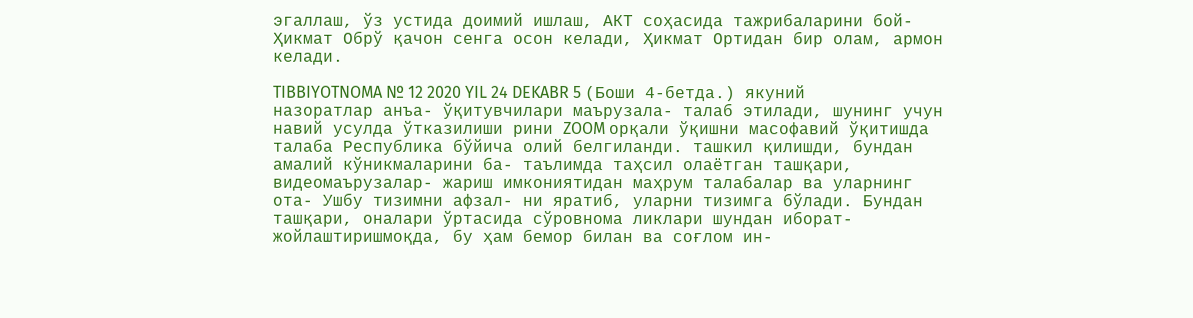эгаллаш, ўз устида доимий ишлаш, АКТ соҳасида тажрибаларини бой- Ҳикмат Обрў қачон сенга осон келади, Ҳикмат Ортидан бир олам, армон келади.

TIBBIYOTNOMA № 12 2020 YIL 24 DEKABR 5 (Боши 4-бетда.) якуний назоратлар анъа- ўқитувчилари маърузала- талаб этилади, шунинг учун навий усулда ўтказилиши рини ZOOM орқали ўқишни масофавий ўқитишда талаба Республика бўйича олий белгиланди. ташкил қилишди, бундан амалий кўникмаларини ба- таълимда таҳсил олаётган ташқари, видеомаърузалар- жариш имкониятидан маҳрум талабалар ва уларнинг ота- Ушбу тизимни афзал- ни яратиб, уларни тизимга бўлади. Бундан ташқари, оналари ўртасида сўровнома ликлари шундан иборат- жойлаштиришмоқда, бу ҳам бемор билан ва соғлом ин-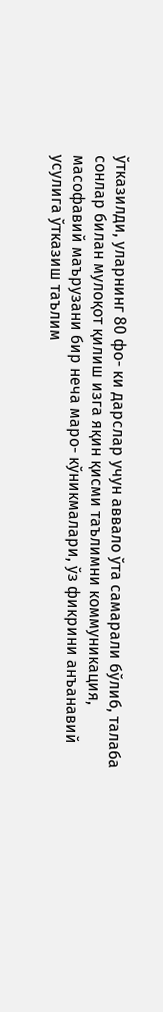ўтказилди, уларнинг 80 фо- ки дарслар учун аввало ўта самарали бўлиб, талаба сонлар билан мулоқот қилиш изга яқин қисми таълимни коммуникация, масофавий маърузани бир неча маро- кўникмалари, ўз фикрини анъанавий усулига ўтказиш таълим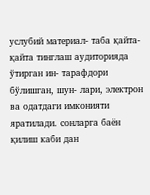услубий материал- таба қайта-қайта тинглаш аудиторияда ўтирган ин- тарафдори бўлишган, шун- лари, электрон ва одатдаги имконияти яратилади. сонларга баён қилиш каби дан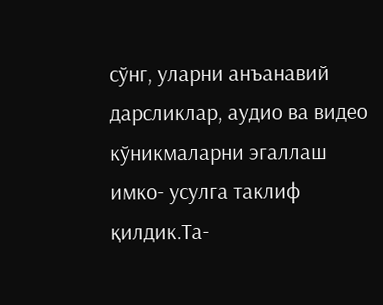сўнг, уларни анъанавий дарсликлар, аудио ва видео кўникмаларни эгаллаш имко- усулга таклиф қилдик.Та-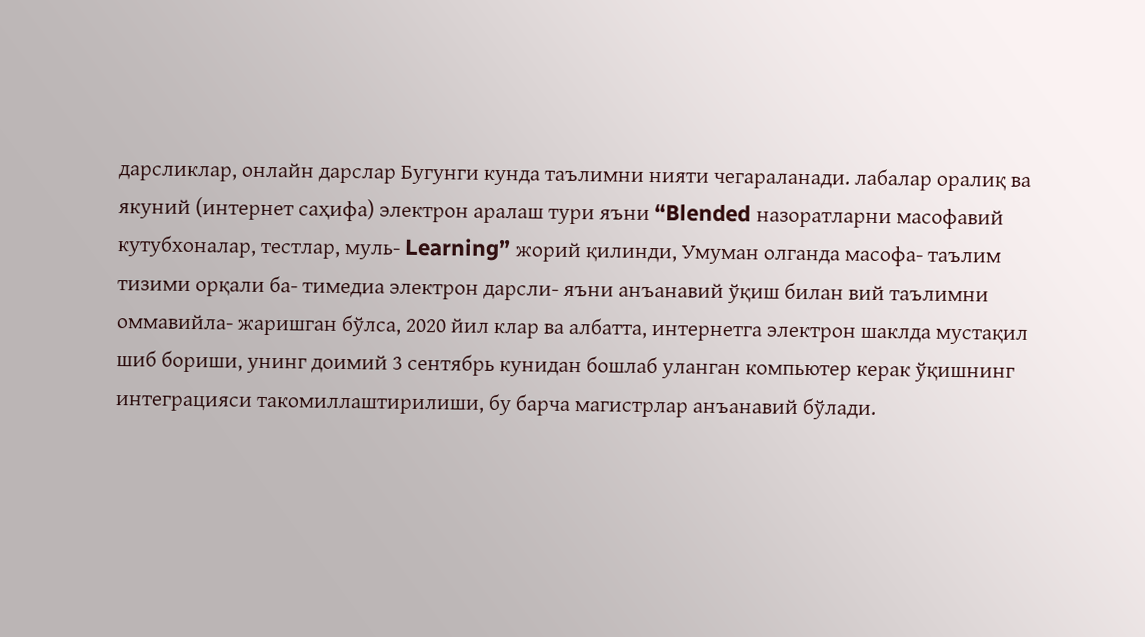дарсликлар, онлайн дарслар Бугунги кунда таълимни нияти чегараланади. лабалар оралиқ ва якуний (интернет саҳифа) электрон аралаш тури яъни “Blended назоратларни масофавий кутубхоналар, тестлар, муль- Learning” жорий қилинди, Умуман олганда масофа- таълим тизими орқали ба- тимедиа электрон дарсли- яъни анъанавий ўқиш билан вий таълимни оммавийла- жаришган бўлса, 2020 йил клар ва албатта, интернетга электрон шаклда мустақил шиб бориши, унинг доимий 3 сентябрь кунидан бошлаб уланган компьютер керак ўқишнинг интеграцияси такомиллаштирилиши, бу барча магистрлар анъанавий бўлади.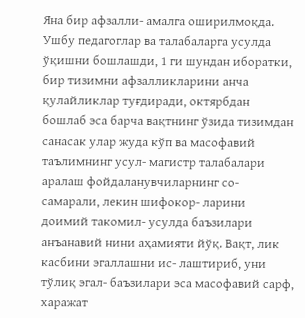Яна бир афзалли- амалга оширилмоқда. Ушбу педагоглар ва талабаларга усулда ўқишни бошлашди, 1 ги шундан иборатки, бир тизимни афзалликларини анча қулайликлар туғдиради, октярбдан бошлаб эса барча вақтнинг ўзида тизимдан санасак улар жуда кўп ва масофавий таълимнинг усул- магистр талабалари аралаш фойдаланувчиларнинг со- самарали, лекин шифокор- ларини доимий такомил- усулда баъзилари анъанавий нини аҳамияти йўқ. Вақт, лик касбини эгаллашни ис- лаштириб, уни тўлиқ эгал- баъзилари эса масофавий сарф, харажат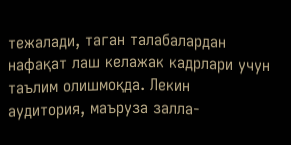тежалади, таган талабалардан нафақат лаш келажак кадрлари учун таълим олишмоқда. Лекин аудитория, маъруза залла-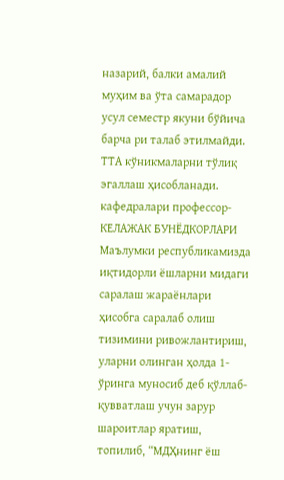назарий, балки амалий муҳим ва ўта самарадор усул семестр якуни бўйича барча ри талаб этилмайди. ТТА кўникмаларни тўлиқ эгаллаш ҳисобланади. кафедралари профессор- КЕЛАЖАК БУНЁДКОРЛАРИ Маълумки республикамизда иқтидорли ёшларни мидаги саралаш жараёнлари ҳисобга саралаб олиш тизимини ривожлантириш, уларни олинган ҳолда 1-ўринга муносиб деб қўллаб-қувватлаш учун зарур шароитлар яратиш, топилиб, “МДҲнинг ёш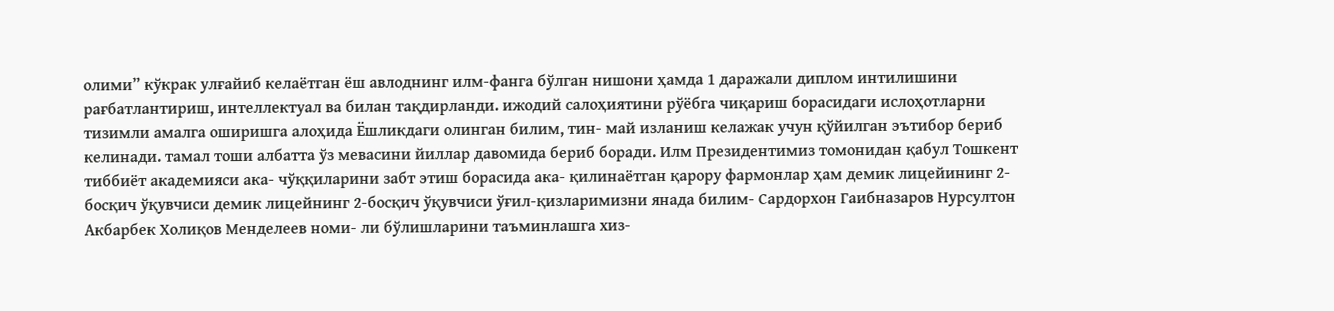олими” кўкрак улғайиб келаётган ёш авлоднинг илм-фанга бўлган нишони ҳамда 1 даражали диплом интилишини рағбатлантириш, интеллектуал ва билан тақдирланди. ижодий салоҳиятини рўёбга чиқариш борасидаги ислоҳотларни тизимли амалга оширишга алоҳида Ёшликдаги олинган билим, тин- май изланиш келажак учун қўйилган эътибор бериб келинади. тамал тоши албатта ўз мевасини йиллар давомида бериб боради. Илм Президентимиз томонидан қабул Тошкент тиббиёт академияси ака- чўққиларини забт этиш борасида ака- қилинаётган қарору фармонлар ҳам демик лицейининг 2-босқич ўқувчиси демик лицейнинг 2-босқич ўқувчиси ўғил-қизларимизни янада билим- Сардорхон Гаибназаров Нурсултон Акбарбек Холиқов Менделеев номи- ли бўлишларини таъминлашга хиз-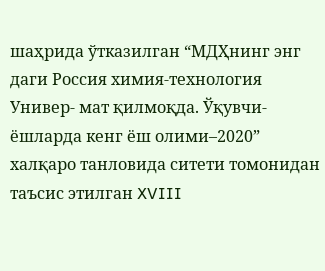шаҳрида ўтказилган “МДҲнинг энг даги Россия химия-технология Универ- мат қилмоқда. Ўқувчи-ёшларда кенг ёш олими–2020” халқаро танловида ситети томонидан таъсис этилган XVIII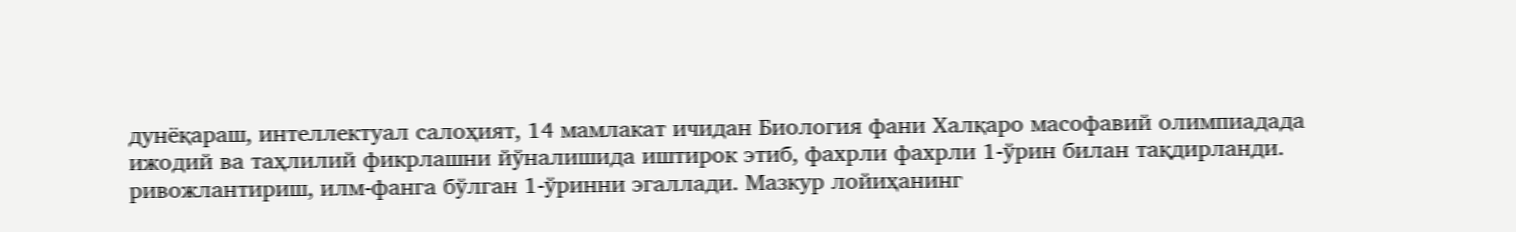дунёқараш, интеллектуал салоҳият, 14 мамлакат ичидан Биология фани Халқаро масофавий олимпиадада ижодий ва таҳлилий фикрлашни йўналишида иштирок этиб, фахрли фахрли 1-ўрин билан тақдирланди. ривожлантириш, илм-фанга бўлган 1-ўринни эгаллади. Мазкур лойиҳанинг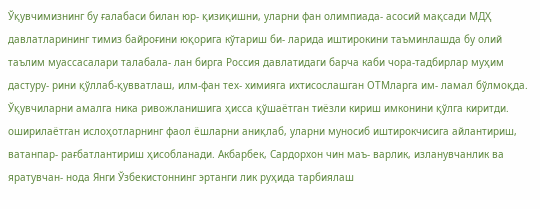Ўқувчимизнинг бу ғалабаси билан юр- қизиқишни, уларни фан олимпиада- асосий мақсади МДҲ давлатларининг тимиз байроғини юқорига кўтариш би- ларида иштирокини таъминлашда бу олий таълим муассасалари талабала- лан бирга Россия давлатидаги барча каби чора-тадбирлар муҳим дастуру- рини қўллаб-қувватлаш, илм-фан тех- химияга ихтисослашган ОТМларга им- ламал бўлмоқда. Ўқувчиларни амалга ника ривожланишига ҳисса қўшаётган тиёзли кириш имконини қўлга киритди. оширилаётган ислоҳотларнинг фаол ёшларни аниқлаб, уларни муносиб иштирокчисига айлантириш, ватанпар- рағбатлантириш ҳисобланади. Акбарбек, Сардорхон чин маъ- варлик, изланувчанлик ва яратувчан- нода Янги Ўзбекистоннинг эртанги лик руҳида тарбиялаш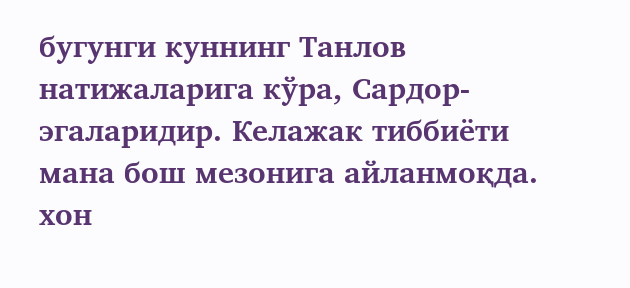бугунги куннинг Танлов натижаларига кўра, Сардор- эгаларидир. Келажак тиббиёти мана бош мезонига айланмоқда. хон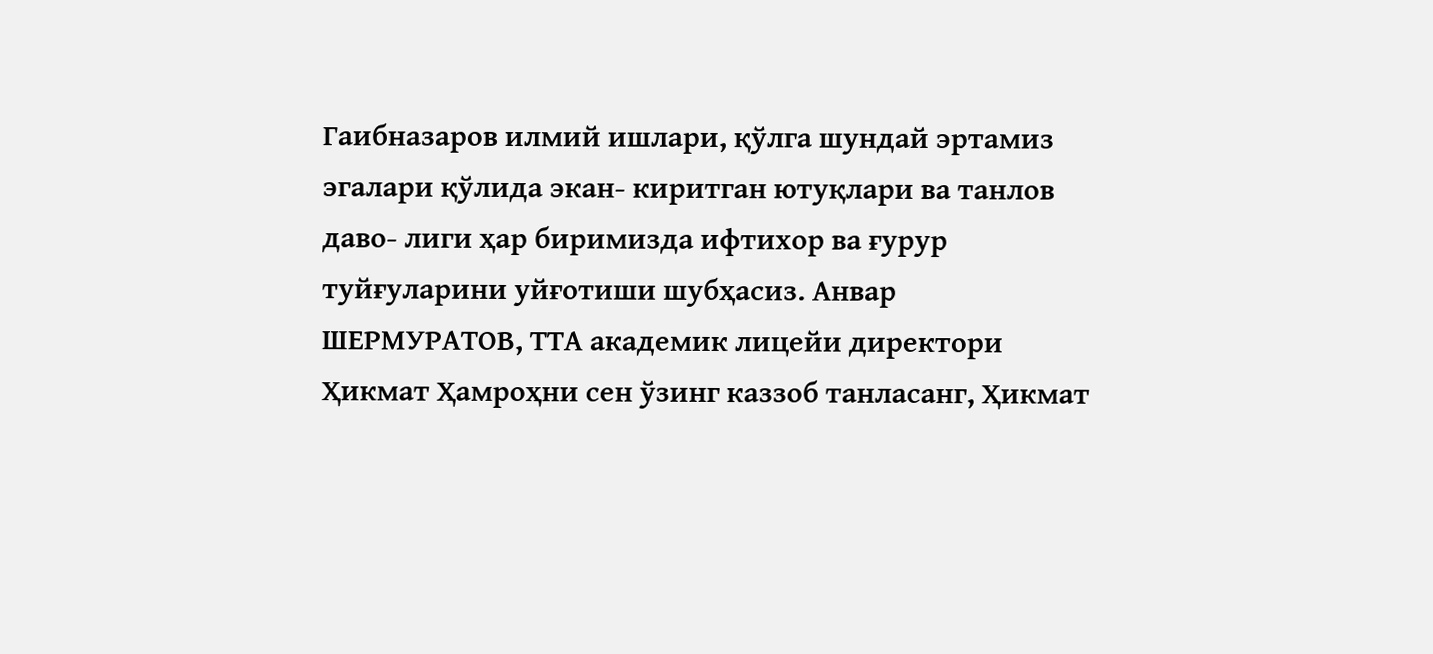Гаибназаров илмий ишлари, қўлга шундай эртамиз эгалари қўлида экан- киритган ютуқлари ва танлов даво- лиги ҳар биримизда ифтихор ва ғурур туйғуларини уйғотиши шубҳасиз. Анвар ШЕРМУРАТОВ, ТТА академик лицейи директори Ҳикмат Ҳамроҳни сен ўзинг каззоб танласанг, Ҳикмат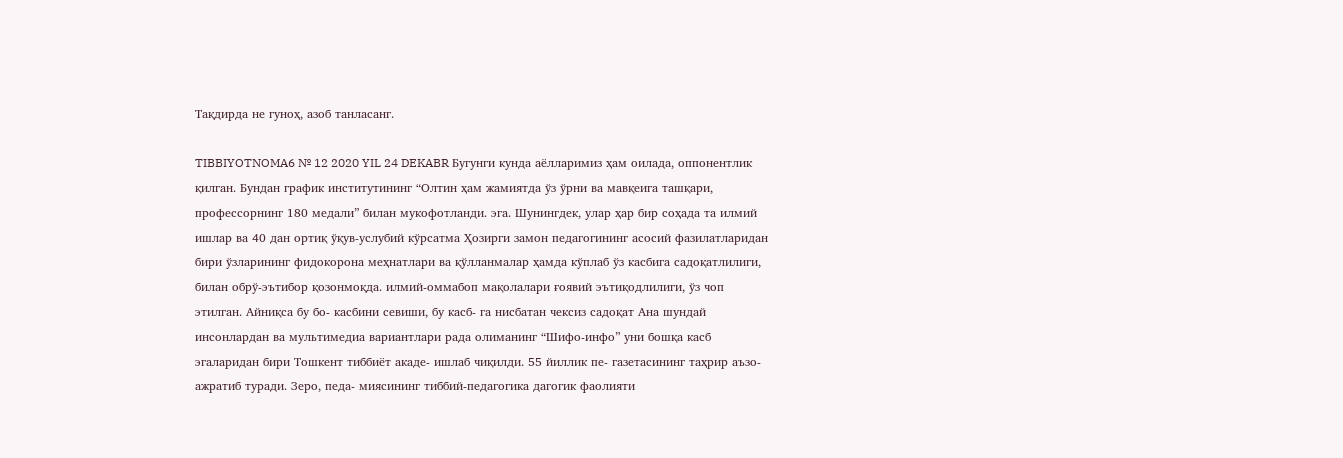Тақдирда не гуноҳ, азоб танласанг.

TIBBIYOTNOMA6 № 12 2020 YIL 24 DEKABR Бугунги кунда аёлларимиз ҳам оилада, оппонентлик қилган. Бундан график институтининг “Олтин ҳам жамиятда ўз ўрни ва мавқеига ташқари, профессорнинг 180 медали” билан мукофотланди. эга. Шунингдек, улар ҳар бир соҳада та илмий ишлар ва 40 дан ортиқ ўқув-услубий кўрсатма Ҳозирги замон педагогининг асосий фазилатларидан бири ўзларининг фидокорона меҳнатлари ва қўлланмалар ҳамда кўплаб ўз касбига садоқатлилиги, билан обрў-эътибор қозонмоқда. илмий-оммабоп мақолалари ғоявий эътиқодлилиги, ўз чоп этилган. Айниқса бу бо- касбини севиши, бу касб- га нисбатан чексиз садоқат Ана шундай инсонлардан ва мультимедиа вариантлари рада олиманинг “Шифо-инфо” уни бошқа касб эгаларидан бири Тошкент тиббиёт акаде- ишлаб чиқилди. 55 йиллик пе- газетасининг таҳрир аъзо- ажратиб туради. Зеро, педа- миясининг тиббий-педагогика дагогик фаолияти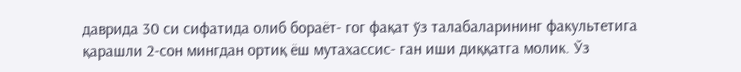даврида 30 си сифатида олиб бораёт- гог фақат ўз талабаларининг факультетига қарашли 2-сон мингдан ортиқ ёш мутахассис- ган иши диққатга молик. Ўз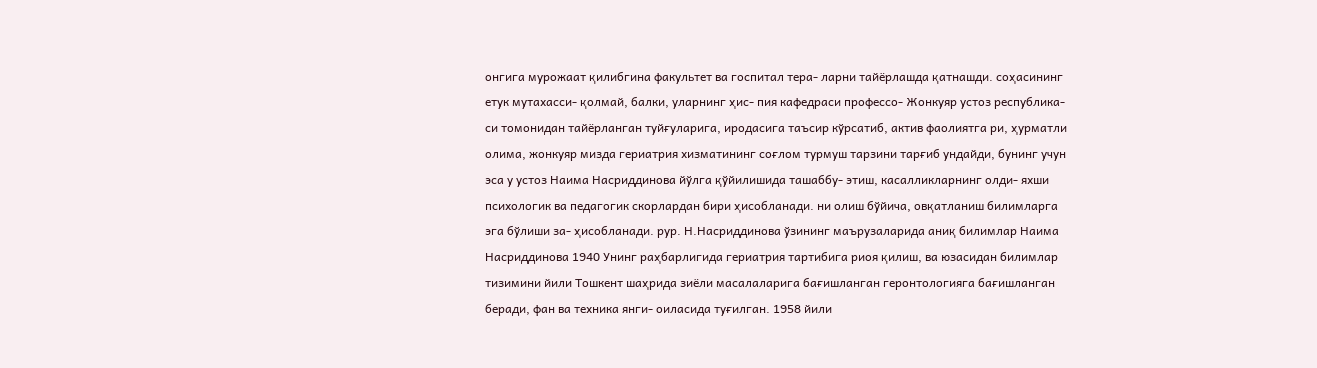онгига мурожаат қилибгина факультет ва госпитал тера- ларни тайёрлашда қатнашди. соҳасининг етук мутахасси- қолмай, балки, уларнинг ҳис- пия кафедраси профессо- Жонкуяр устоз республика- си томонидан тайёрланган туйғуларига, иродасига таъсир кўрсатиб, актив фаолиятга ри, ҳурматли олима, жонкуяр мизда гериатрия хизматининг соғлом турмуш тарзини тарғиб ундайди, бунинг учун эса у устоз Наима Насриддинова йўлга қўйилишида ташаббу- этиш, касалликларнинг олди- яхши психологик ва педагогик скорлардан бири ҳисобланади. ни олиш бўйича, овқатланиш билимларга эга бўлиши за- ҳисобланади. рур. Н.Насриддинова ўзининг маърузаларида аниқ билимлар Наима Насриддинова 1940 Унинг раҳбарлигида гериатрия тартибига риоя қилиш, ва юзасидан билимлар тизимини йили Тошкент шаҳрида зиёли масалаларига бағишланган геронтологияга бағишланган беради, фан ва техника янги- оиласида туғилган. 1958 йили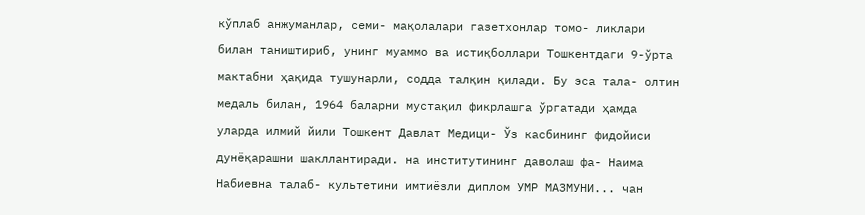кўплаб анжуманлар, семи- мақолалари газетхонлар томо- ликлари билан таништириб, унинг муаммо ва истиқболлари Тошкентдаги 9-ўрта мактабни ҳақида тушунарли, содда талқин қилади. Бу эса тала- олтин медаль билан, 1964 баларни мустақил фикрлашга ўргатади ҳамда уларда илмий йили Тошкент Давлат Медици- Ўз касбининг фидойиси дунёқарашни шакллантиради. на институтининг даволаш фа- Наима Набиевна талаб- культетини имтиёзли диплом УМР МАЗМУНИ... чан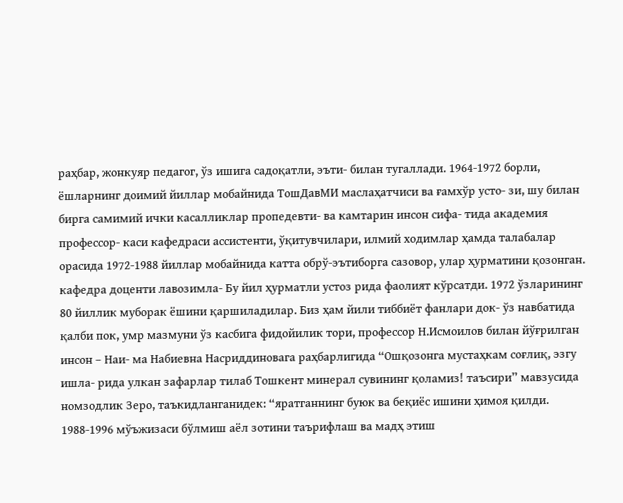раҳбар, жонкуяр педагог, ўз ишига садоқатли, эъти- билан тугаллади. 1964-1972 борли, ёшларнинг доимий йиллар мобайнида ТошДавМИ маслаҳатчиси ва ғамхўр усто- зи, шу билан бирга самимий ички касалликлар пропедевти- ва камтарин инсон сифа- тида академия профессор- каси кафедраси ассистенти, ўқитувчилари, илмий ходимлар ҳамда талабалар орасида 1972-1988 йиллар мобайнида катта обрў-эътиборга сазовор, улар ҳурматини қозонган. кафедра доценти лавозимла- Бу йил ҳурматли устоз рида фаолият кўрсатди. 1972 ўзларининг 80 йиллик муборак ёшини қаршиладилар. Биз ҳам йили тиббиёт фанлари док- ўз навбатида қалби пок, умр мазмуни ўз касбига фидойилик тори, профессор Н.Исмоилов билан йўғрилган инсон – Наи- ма Набиевна Насриддиновага раҳбарлигида “Ошқозонга мустаҳкам соғлиқ, эзгу ишла- рида улкан зафарлар тилаб Тошкент минерал сувининг қоламиз! таъсири” мавзусида номзодлик Зеро, таъкидланганидек: “яратганнинг буюк ва беқиёс ишини ҳимоя қилди. 1988-1996 мўъжизаси бўлмиш аёл зотини таърифлаш ва мадҳ этиш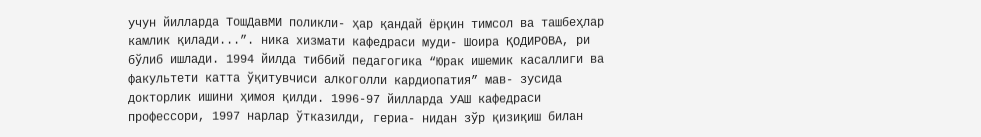учун йилларда ТошДавМИ поликли- ҳар қандай ёрқин тимсол ва ташбеҳлар камлик қилади...”. ника хизмати кафедраси муди- Шоира ҚОДИРОВА, ри бўлиб ишлади. 1994 йилда тиббий педагогика “Юрак ишемик касаллиги ва факультети катта ўқитувчиси алкоголли кардиопатия” мав- зусида докторлик ишини ҳимоя қилди. 1996-97 йилларда УАШ кафедраси профессори, 1997 нарлар ўтказилди, гериа- нидан зўр қизиқиш билан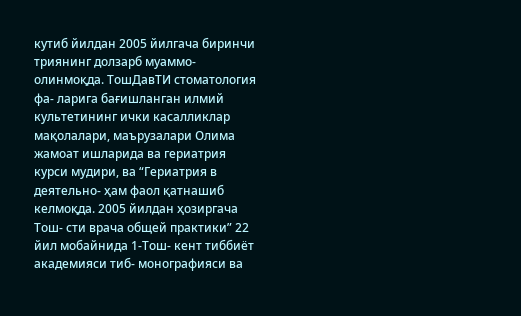кутиб йилдан 2005 йилгача биринчи триянинг долзарб муаммо- олинмоқда. ТошДавТИ стоматология фа- ларига бағишланган илмий культетининг ички касалликлар мақолалари, маърузалари Олима жамоат ишларида ва гериатрия курси мудири, ва “Гериатрия в деятельно- ҳам фаол қатнашиб келмоқда. 2005 йилдан ҳозиргача Тош- сти врача общей практики” 22 йил мобайнида 1-Тош- кент тиббиёт академияси тиб- монографияси ва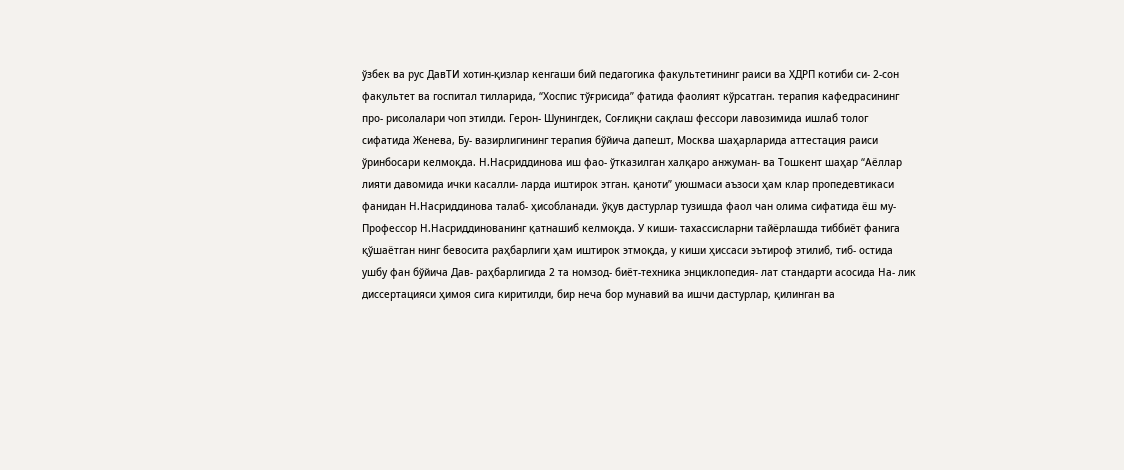ўзбек ва рус ДавТИ хотин-қизлар кенгаши бий педагогика факультетининг раиси ва ХДРП котиби си- 2-сон факультет ва госпитал тилларида, “Хоспис тўғрисида” фатида фаолият кўрсатган. терапия кафедрасининг про- рисолалари чоп этилди. Герон- Шунингдек, Соғлиқни сақлаш фессори лавозимида ишлаб толог сифатида Женева, Бу- вазирлигининг терапия бўйича дапешт, Москва шаҳарларида аттестация раиси ўринбосари келмоқда. Н.Насриддинова иш фао- ўтказилган халқаро анжуман- ва Тошкент шаҳар “Аёллар лияти давомида ички касалли- ларда иштирок этган. қаноти” уюшмаси аъзоси ҳам клар пропедевтикаси фанидан Н.Насриддинова талаб- ҳисобланади. ўқув дастурлар тузишда фаол чан олима сифатида ёш му- Профессор Н.Насриддинованинг қатнашиб келмоқда. У киши- тахассисларни тайёрлашда тиббиёт фанига қўшаётган нинг бевосита раҳбарлиги ҳам иштирок этмоқда, у киши ҳиссаси эътироф этилиб, тиб- остида ушбу фан бўйича Дав- раҳбарлигида 2 та номзод- биёт-техника энциклопедия- лат стандарти асосида На- лик диссертацияси ҳимоя сига киритилди, бир неча бор мунавий ва ишчи дастурлар, қилинган ва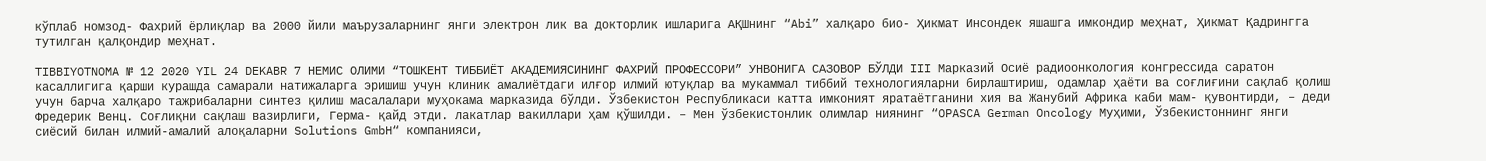кўплаб номзод- Фахрий ёрлиқлар ва 2000 йили маърузаларнинг янги электрон лик ва докторлик ишларига АҚШнинг “Abi” халқаро био- Ҳикмат Инсондек яшашга имкондир меҳнат, Ҳикмат Қадрингга тутилган қалқондир меҳнат.

TIBBIYOTNOMA № 12 2020 YIL 24 DEKABR 7 НЕМИС ОЛИМИ “ТОШКЕНТ ТИББИЁТ АКАДЕМИЯСИНИНГ ФАХРИЙ ПРОФЕССОРИ” УНВОНИГА САЗОВОР БЎЛДИ III Марказий Осиё радиоонкология конгрессида саратон касаллигига қарши курашда самарали натижаларга эришиш учун клиник амалиётдаги илғор илмий ютуқлар ва мукаммал тиббий технологияларни бирлаштириш, одамлар ҳаёти ва соғлиғини сақлаб қолиш учун барча халқаро тажрибаларни синтез қилиш масалалари муҳокама марказида бўлди. Ўзбекистон Республикаси катта имконият яратаётганини хия ва Жанубий Aфрика каби мам- қувонтирди, – деди Фредерик Венц. Соғлиқни сақлаш вазирлиги, Герма- қайд этди. лакатлар вакиллари ҳам қўшилди. – Мен ўзбекистонлик олимлар ниянинг “OPASCA German Oncology Муҳими, Ўзбекистоннинг янги сиёсий билан илмий-амалий алоқаларни Solutions GmbH“ компанияси,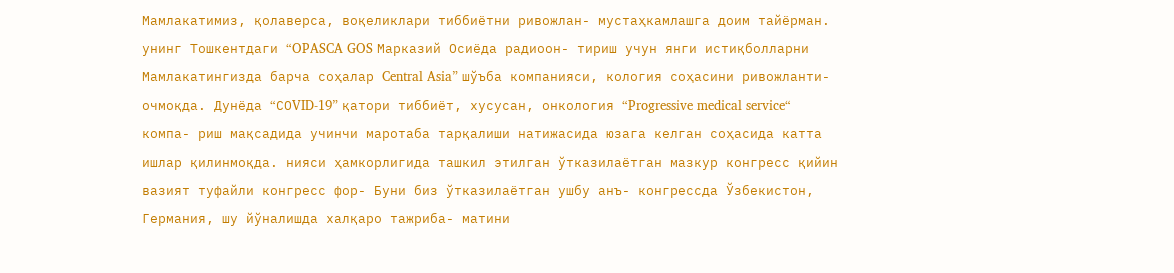Мамлакатимиз, қолаверса, воқеликлари тиббиётни ривожлан- мустаҳкамлашга доим тайёрман. унинг Тошкентдаги “OPASCA GOS Марказий Осиёда радиоон- тириш учун янги истиқболларни Мамлакатингизда барча соҳалар Central Asia” шўъба компанияси, кология соҳасини ривожланти- очмоқда. Дунёда “CОVID-19” қатори тиббиёт, хусусан, онкология “Progressive medical service“ компа- риш мақсадида учинчи маротаба тарқалиши натижасида юзага келган соҳасида катта ишлар қилинмоқда. нияси ҳамкорлигида ташкил этилган ўтказилаётган мазкур конгресс қийин вазият туфайли конгресс фор- Буни биз ўтказилаётган ушбу анъ- конгрессда Ўзбекистон, Германия, шу йўналишда халқаро тажриба- матини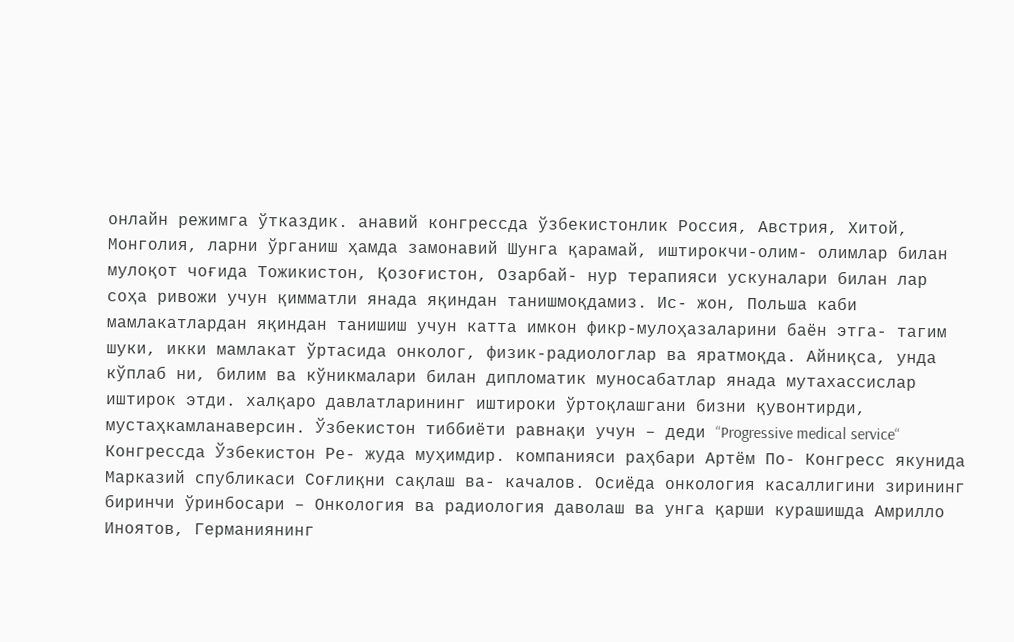онлайн режимга ўтказдик. анавий конгрессда ўзбекистонлик Россия, Австрия, Хитой, Монголия, ларни ўрганиш ҳамда замонавий Шунга қарамай, иштирокчи-олим- олимлар билан мулоқот чоғида Тожикистон, Қозоғистон, Озарбай- нур терапияси ускуналари билан лар соҳа ривожи учун қимматли янада яқиндан танишмоқдамиз. Ис- жон, Польша каби мамлакатлардан яқиндан танишиш учун катта имкон фикр-мулоҳазаларини баён этга- тагим шуки, икки мамлакат ўртасида онколог, физик-радиологлар ва яратмоқда. Айниқса, унда кўплаб ни, билим ва кўникмалари билан дипломатик муносабатлар янада мутахассислар иштирок этди. халқаро давлатларининг иштироки ўртоқлашгани бизни қувонтирди, мустаҳкамланаверсин. Ўзбекистон тиббиёти равнақи учун – деди “Progressive medical service“ Конгрессда Ўзбекистон Ре- жуда муҳимдир. компанияси раҳбари Артём По- Конгресс якунида Марказий спубликаси Соғлиқни сақлаш ва- качалов. Осиёда онкология касаллигини зирининг биринчи ўринбосари – Онкология ва радиология даволаш ва унга қарши курашишда Амрилло Иноятов, Германиянинг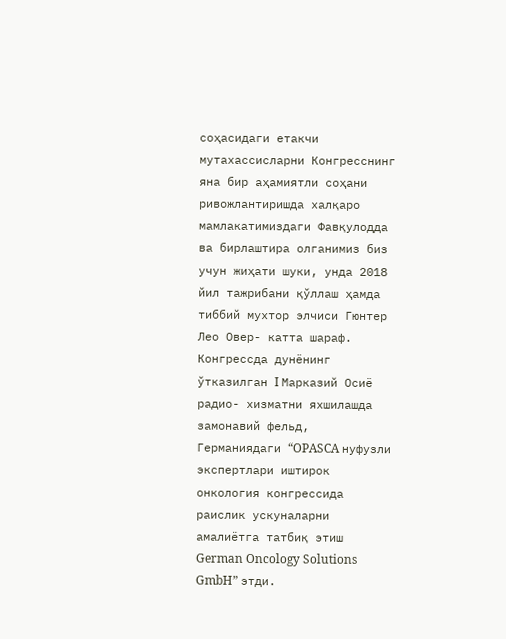соҳасидаги етакчи мутахассисларни Конгресснинг яна бир аҳамиятли соҳани ривожлантиришда халқаро мамлакатимиздаги Фавқулодда ва бирлаштира олганимиз биз учун жиҳати шуки, унда 2018 йил тажрибани қўллаш ҳамда тиббий мухтор элчиси Гюнтер Лео Овер- катта шараф. Конгрессда дунёнинг ўтказилган I Марказий Осиё радио- хизматни яхшилашда замонавий фельд, Германиядаги “OPASCA нуфузли экспертлари иштирок онкология конгрессида раислик ускуналарни амалиётга татбиқ этиш German Oncology Solutions GmbH” этди.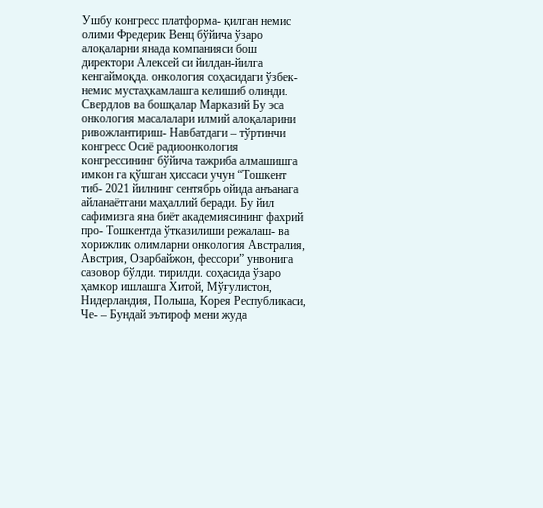Ушбу конгресс платформа- қилган немис олими Фредерик Венц бўйича ўзаро алоқаларни янада компанияси бош директори Алексей си йилдан-йилга кенгаймоқда. онкология соҳасидаги ўзбек-немис мустаҳкамлашга келишиб олинди. Свердлов ва бошқалар Марказий Бу эса онкология масалалари илмий алоқаларини ривожлантириш- Навбатдаги – тўртинчи конгресс Осиё радиоонкология конгрессининг бўйича тажриба алмашишга имкон га қўшган ҳиссаси учун “Тошкент тиб- 2021 йилнинг сентябрь ойида анъанага айланаётгани маҳаллий беради. Бу йил сафимизга яна биёт академиясининг фахрий про- Тошкентда ўтказилиши режалаш- ва хорижлик олимларни онкология Aвстралия, Aвстрия, Озарбайжон, фессори” унвонига сазовор бўлди. тирилди. соҳасида ўзаро ҳамкор ишлашга Хитой, Мўғулистон, Нидерландия, Польша, Корея Республикаси, Че- – Бундай эътироф мени жуда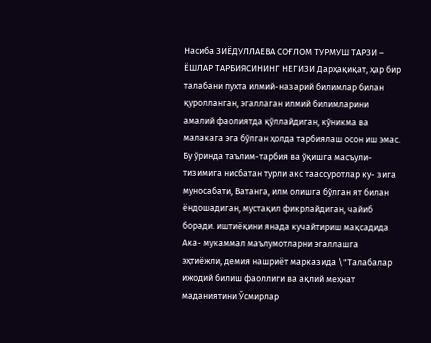Насиба ЗИЁДУЛЛАЕВА СОҒЛОМ ТУРМУШ ТАРЗИ – ЁШЛАР ТАРБИЯСИНИНГ НЕГИЗИ Дарҳақиқат, ҳар бир талабани пухта илмий-назарий билимлар билан қуролланган, эгаллаган илмий билимларини амалий фаолиятда қўллайдиган, кўникма ва малакага эга бўлган ҳолда тарбиялаш осон иш эмас. Бу ўринда таълим-тарбия ва ўқишга масъули- тизимига нисбатан турли акс таассуротлар ку- зига муносабати, Ватанга, илм олишга бўлган ят билан ёндошадиган, мустақил фикрлайдиган, чайиб боради. иштиёқини янада кучайтириш мақсадида Ака- мукаммал маълумотларни эгаллашга эҳтиёжли, демия нашриёт марказида \"Талабалар ижодий билиш фаоллиги ва ақлий меҳнат маданиятини Ўсмирлар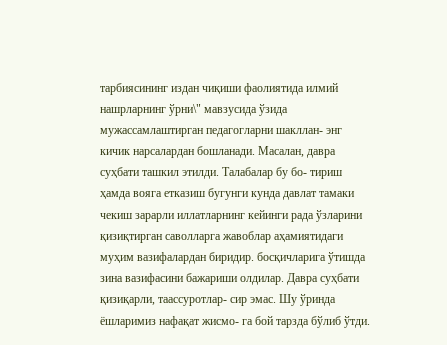тарбиясининг издан чиқиши фаолиятида илмий нашрларнинг ўрни\" мавзусида ўзида мужассамлаштирган педагогларни шакллан- энг кичик нарсалардан бошланади. Масалан, давра суҳбати ташкил этилди. Талабалар бу бо- тириш ҳамда вояга етказиш бугунги кунда давлат тамаки чекиш зарарли иллатларнинг кейинги рада ўзларини қизиқтирган саволларга жавоблар аҳамиятидаги муҳим вазифалардан биридир. босқичларига ўтишда зина вазифасини бажариши олдилар. Давра суҳбати қизиқарли, таассуротлар- сир эмас. Шу ўринда ёшларимиз нафақат жисмо- га бой тарзда бўлиб ўтди.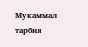Мукаммал тарбия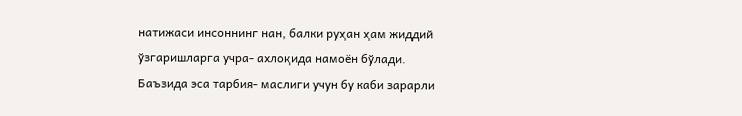натижаси инсоннинг нан, балки руҳан ҳам жиддий ўзгаришларга учра- ахлоқида намоён бўлади. Баъзида эса тарбия- маслиги учун бу каби зарарли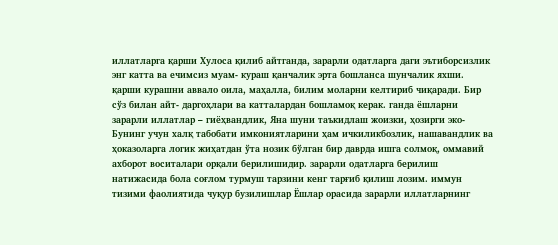иллатларга қарши Хулоса қилиб айтганда, зарарли одатларга даги эътиборсизлик энг катта ва ечимсиз муам- кураш қанчалик эрта бошланса шунчалик яхши. қарши курашни аввало оила, маҳалла, билим моларни келтириб чиқаради. Бир сўз билан айт- даргоҳлари ва катталардан бошламоқ керак. ганда ёшларни зарарли иллатлар – гиёҳвандлик, Яна шуни таъкидлаш жоизки, ҳозирги эко- Бунинг учун халқ табобати имкониятларини ҳам ичкиликбозлик, нашавандлик ва ҳоказоларга логик жиҳатдан ўта нозик бўлган бир даврда ишга солмоқ, оммавий ахборот воситалари орқали берилишидир. зарарли одатларга берилиш натижасида бола соғлом турмуш тарзини кенг тарғиб қилиш лозим. иммун тизими фаолиятида чуқур бузилишлар Ёшлар орасида зарарли иллатларнинг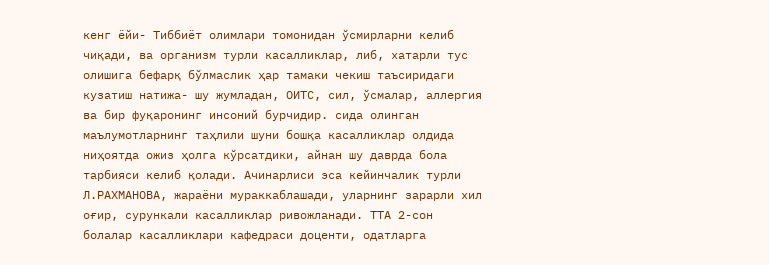кенг ёйи- Тиббиёт олимлари томонидан ўсмирларни келиб чиқади, ва организм турли касалликлар, либ, хатарли тус олишига бефарқ бўлмаслик ҳар тамаки чекиш таъсиридаги кузатиш натижа- шу жумладан, ОИТС, сил, ўсмалар, аллергия ва бир фуқаронинг инсоний бурчидир. сида олинган маълумотларнинг таҳлили шуни бошқа касалликлар олдида ниҳоятда ожиз ҳолга кўрсатдики, айнан шу даврда бола тарбияси келиб қолади. Ачинарлиси эса кейинчалик турли Л.РАХМАНОВА, жараёни мураккаблашади, уларнинг зарарли хил оғир, сурункали касалликлар ривожланади. ТТА 2-сон болалар касалликлари кафедраси доценти, одатларга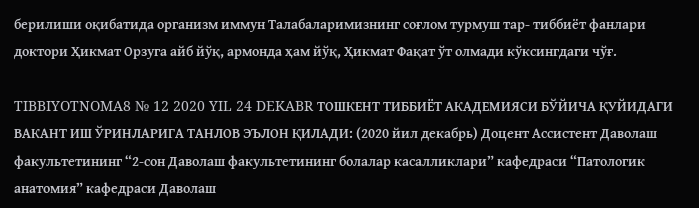берилиши оқибатида организм иммун Талабаларимизнинг соғлом турмуш тар- тиббиёт фанлари доктори Ҳикмат Орзуга айб йўқ, армонда ҳам йўқ, Ҳикмат Фақат ўт олмади кўксингдаги чўғ.

TIBBIYOTNOMA8 № 12 2020 YIL 24 DEKABR ТОШКЕНТ ТИББИЁТ АКАДЕМИЯСИ БЎЙИЧА ҚУЙИДАГИ ВАКАНТ ИШ ЎРИНЛАРИГА ТАНЛОВ ЭЪЛОН ҚИЛАДИ: (2020 йил декабрь) Доцент Ассистент Даволаш факультетининг “2-сон Даволаш факультетининг болалар касалликлари” кафедраси “Патологик анатомия” кафедраси Даволаш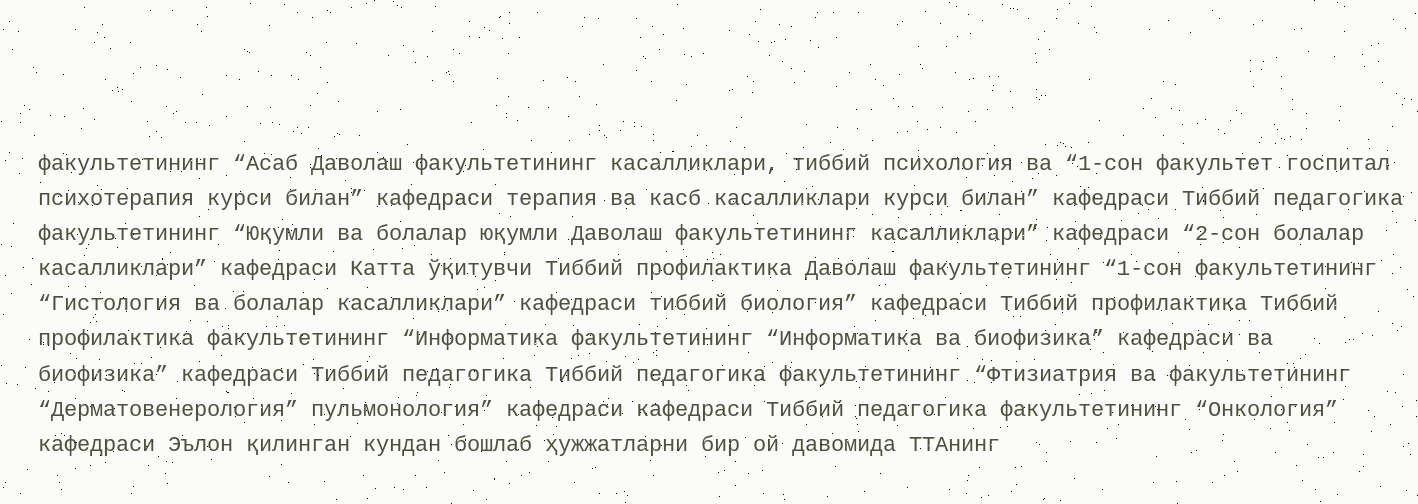факультетининг “Асаб Даволаш факультетининг касалликлари, тиббий психология ва “1-сон факультет госпитал психотерапия курси билан” кафедраси терапия ва касб касалликлари курси билан” кафедраси Тиббий педагогика факультетининг “Юқумли ва болалар юқумли Даволаш факультетининг касалликлари” кафедраси “2-сон болалар касалликлари” кафедраси Катта ўқитувчи Тиббий профилактика Даволаш факультетининг “1-сон факультетининг “Гистология ва болалар касалликлари” кафедраси тиббий биология” кафедраси Тиббий профилактика Тиббий профилактика факультетининг “Информатика факультетининг “Информатика ва биофизика” кафедраси ва биофизика” кафедраси Тиббий педагогика Тиббий педагогика факультетининг “Фтизиатрия ва факультетининг “Дерматовенерология” пульмонология” кафедраси кафедраси Тиббий педагогика факультетининг “Онкология” кафедраси Эълон қилинган кундан бошлаб ҳужжатларни бир ой давомида ТТАнинг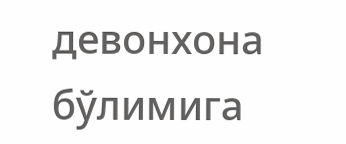девонхона бўлимига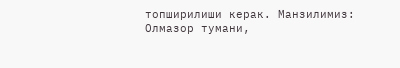топширилиши керак. Манзилимиз: Олмазор тумани,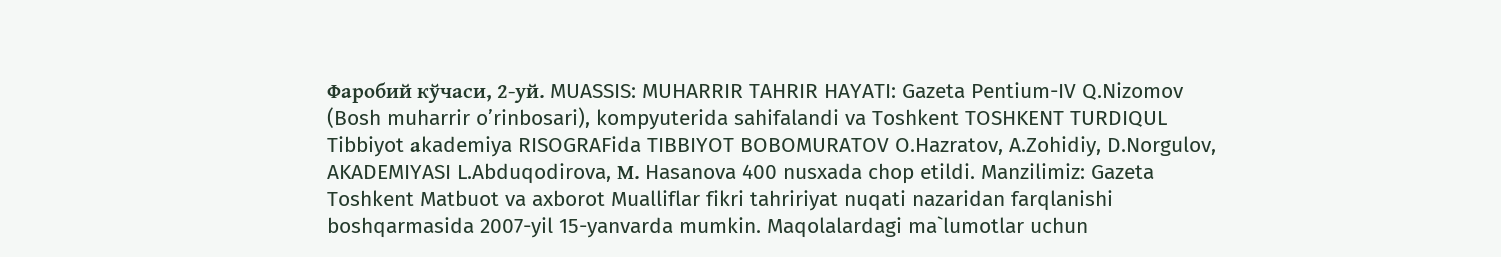Фаробий кўчаси, 2-уй. MUASSIS: MUHARRIR TAHRIR HAYATI: Gazeta Pentium-IV Q.Nizomov (Bosh muharrir o’rinbosari), kompyuterida sahifalandi va Toshkent TOSHKENT TURDIQUL Tibbiyot аkademiya RISOGRAFida TIBBIYOT BOBOMURATOV O.Hazratov, A.Zohidiy, D.Norgulov, AKADEMIYASI L.Abduqodirova, М. Hasanova 400 nusxada chop etildi. Manzilimiz: Gazeta Toshkent Matbuot va axborot Mualliflar fikri tahririyat nuqati nazaridan farqlanishi boshqarmasida 2007-yil 15-yanvarda mumkin. Maqolalardagi ma`lumotlar uchun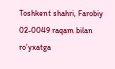Toshkent shahri, Farobiy 02-0049 raqam bilan ro’yxatga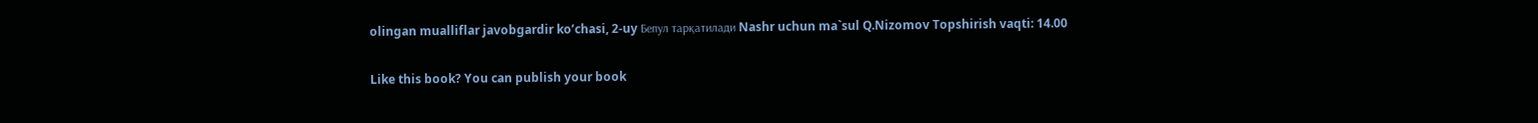olingan mualliflar javobgardir ko’chasi, 2-uy Бепул тарқатилади Nashr uchun ma`sul Q.Nizomov Topshirish vaqti: 14.00


Like this book? You can publish your book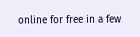online for free in a few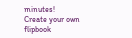minutes!
Create your own flipbook